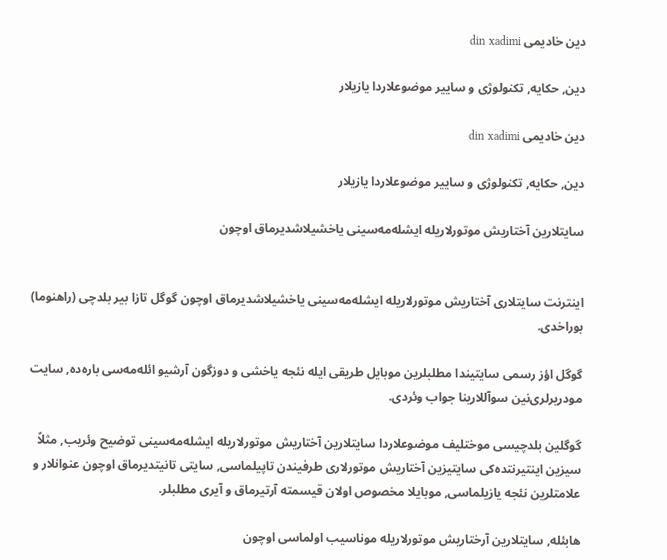دین خادیمی din xadimi

دین, حکایه, تکنولوژی و ساییر موضوعلاردا یازیلار

دین خادیمی din xadimi

دین, حکایه, تکنولوژی و ساییر موضوعلاردا یازیلار

سایتلارین آختاریش موتورلاریله ایشله‌مه‌سینی یاخشیلاشدیرماق اوچون


اینترنت سایتلاری آختاریش موتورلاریله ایشله‌مه‌سینی یاخشیلاشدیرماق اوچون گوگل تازا بیر بلدچی (راهنوما) بوراخدی.

گوگل اؤز رسمی سایتیندا مطلبلرین موبایل طریقی ایله نئجه یاخشی و دوزگون آرشیو ائله‌مه‌سی باره‌ده, سایت مودریرلری‌نین سوآللارینا جواب وئردی.

گوگلین بلدچیسی موختلیف موضوعلاردا سایتلارین آختاریش موتورلاریله ایشله‌مه‌سینی توضیح وئریب, مثلاً سیزین اینتیرنتده‌کی سایتیزین آختاریش موتورلاری طرفیندن تاپیلماسی, سایتی تانیتدیرماق اوچون عنوانلار و علامتلرین نئجه یازیلماسی, موبایلا مخصوص اولان قیسمته آرتیرماق و آیری مطلبلر.

هابئله, سایتلارین آرختاریش موتورلاریله موناسیب اولماسی اوچون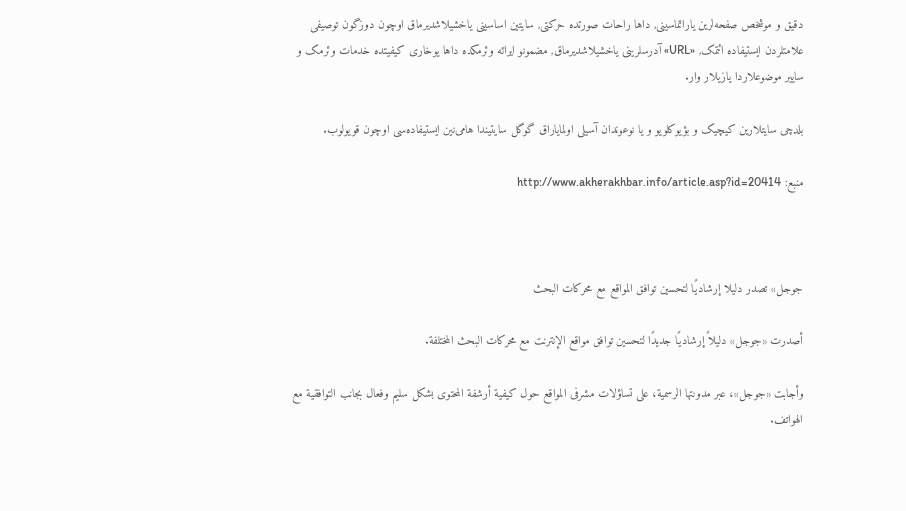دقیق و موشخص صفحه‌لرین یاراتماسینی, داها راحات صورتده حرکتی, سایتین اساسینی یاخشیلاشدیرماق اوچون دوزگون توصیفی علامتلردن ایستیفاده ائتمک, «URL» آدرسلرینی یاخشیلاشدیرماق, مضمونو ایرائه وئرمکده داها یوخاری کیفیتده خدمات وئرمک و ساییر موضوعلاردا یازیلار وار.

بلدچی سایتلارین کیچیک و بؤیوکلویو و یا نوعوندان آسیلی اولمایاراق گوگل سایتیندا هامی‌نین ایستیفاده‌سی اوچون قویولوب.

منبع: http://www.akherakhbar.info/article.asp?id=20414



جوجل» تصدر دلیلا إرشادیًا لتحسین توافق المواقع مع محرکات البحث

أصدرت «جوجل» دلیلاً إرشادیًا جدیدًا لتحسین توافق مواقع الإنترنت مع محرکات البحث المختلفة.

وأجابت «جوجل»، عبر مدونتها الرسمیة، على تساؤلات مشرفی المواقع حول کیفیة أرشفة المحتوى بشکل سلیم وفعال بجانب التوافقیة مع الهواتف.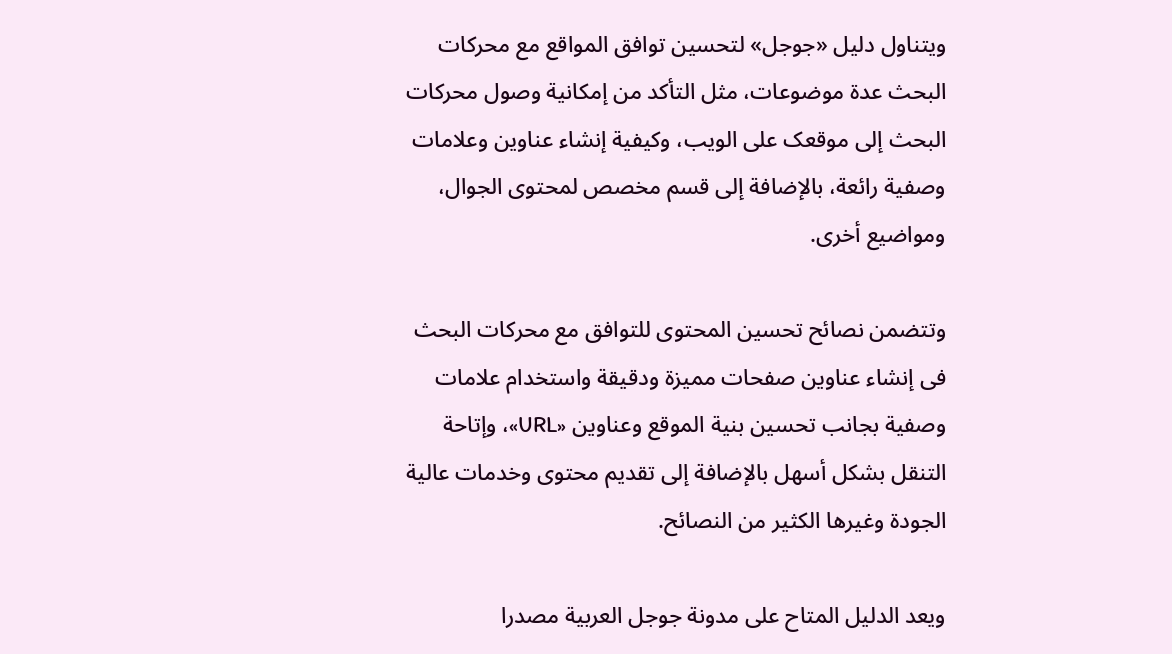ویتناول دلیل «جوجل» لتحسین توافق المواقع مع محرکات البحث عدة موضوعات، مثل التأکد من إمکانیة وصول محرکات البحث إلى موقعک على الویب، وکیفیة إنشاء عناوین وعلامات وصفیة رائعة، بالإضافة إلى قسم مخصص لمحتوى الجوال، ومواضیع أخرى.

وتتضمن نصائح تحسین المحتوى للتوافق مع محرکات البحث فی إنشاء عناوین صفحات ممیزة ودقیقة واستخدام علامات وصفیة بجانب تحسین بنیة الموقع وعناوین «URL»، وإتاحة التنقل بشکل أسهل بالإضافة إلى تقدیم محتوى وخدمات عالیة الجودة وغیرها الکثیر من النصائح.

ویعد الدلیل المتاح على مدونة جوجل العربیة مصدرا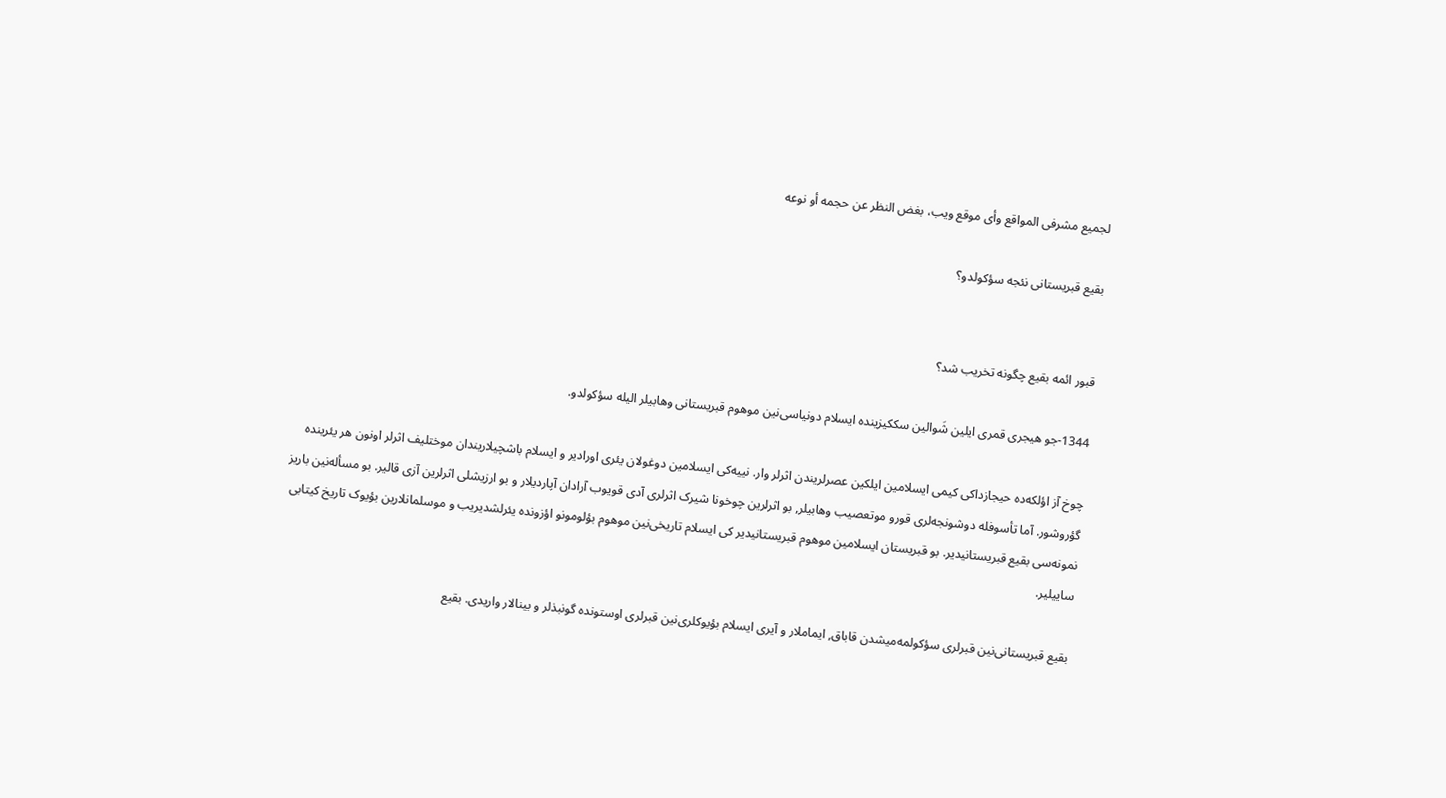لجمیع مشرفی المواقع وأی موقع ویب، بغض النظر عن حجمه أو نوعه

بقیع قبریستانی نئجه سؤکولدو؟


قبور ائمه بقیع چگونه تخریب شد؟

1344-جو هیجری قمری ایلین شَوالین سککیزینده ایسلام دونیاسی‌نین موهوم قبریستانی وهابیلر الیله سؤکولدو.

چوخ آز اؤلکه‌ده حیجازداکی کیمی ایسلامین ایلکین عصرلریندن اثرلر وار. نییه‌کی ایسلامین دوغولان یئری اورادیر و ایسلام باشچیلاریندان موختلیف اثرلر اونون هر یئرینده گؤروشور. آما تأسوفله دوشونجه‌لری قورو موتعصیب وهابیلر, بو اثرلرین چوخونا شیرک اثرلری آدی قویوب آرادان آپاردیلار و بو ارزیشلی اثرلرین آزی قالیر. بو مسأله‌نین باریز نمونه‌سی بقیع قبریستانیدیر. بو قبریستان ایسلامین موهوم قبریستانیدیر کی ایسلام تاریخی‌نین موهوم بؤلومونو اؤزونده یئرلشدیریب و موسلمانلارین بؤیوک تاریخ کیتابی ساییلیر.

بقیع قبریستانی‌نین قبرلری سؤکولمه‌میشدن قاباق, ایماملار و آیری ایسلام بؤیوکلری‌نین قبرلری اوستونده گونبذلر و بینالار واریدی. بقیع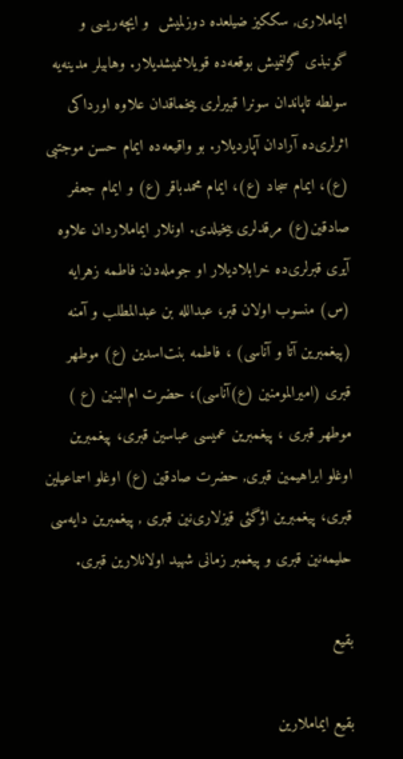ایماملاری, سککیز ضیلعده دوزلمیش  و ایچه‌ریسی و گونبذی گژلنمیش بوقعه‌ده قویلانمیشدیلار. وهابیلر مدینه‌یه سولطه تاپاندان سونرا قبیرلری ییخماقدان علاوه اورداکی اثرلری‌ده آرادان آپاردیلار. بو واقیعه‌ده ایمام حسن موجتبی (ع)، ایمام سجاد (ع)، ایمام محمدباقر (ع) و ایمام جعفر صادقین(ع) مرقدلری ییخیلدی. اونلار ایماملاردان علاوه آیری قبرلری‌ده خرابلادیلار او جومله‌دن: فاطمه زهرایه (س) منسوب اولان قبر، عبدالله بن عبدالمطلب و آمنه (پیغمبرین آتا و آناسی) ، فاطمه بنت‌اسدین (ع) موطهر قبری (امیرالمومنین (ع)آناسی)، حضرت ام‌البنین (ع ) موطهر قبری ، پیغمبرین عمیسی عباسین قبری، پیغمبرین اوغلو ابراهیمین قبری, حضرت صادقین (ع) اوغلو اسماعیلین قبری، پیغمبرین اؤگئی قیزلاری‌نین قبری , پیغمبرین دایه‌سی حلیمه‌نین قبری و پیغمبر زمانی شهید اولانلارین قبری.

بقیع

بقیع ایماملارین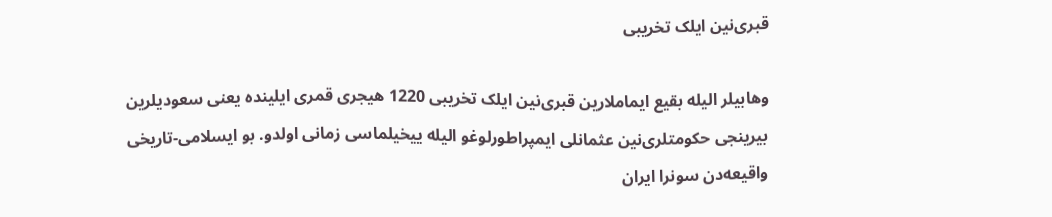قبری‌نین ایلک تخریبی

وهابیلر الیله بقیع ایماملارین قبری‌نین ایلک تخریبی 1220 هیجری قمری ایلینده یعنی سعودیلرین بیرینجی حکومتلری‌نین عثمانلی ایمپراطورلوغو الیله ییخیلماسی زمانی اولدو. بو ایسلامی-تاریخی واقیعه‌دن سونرا ایران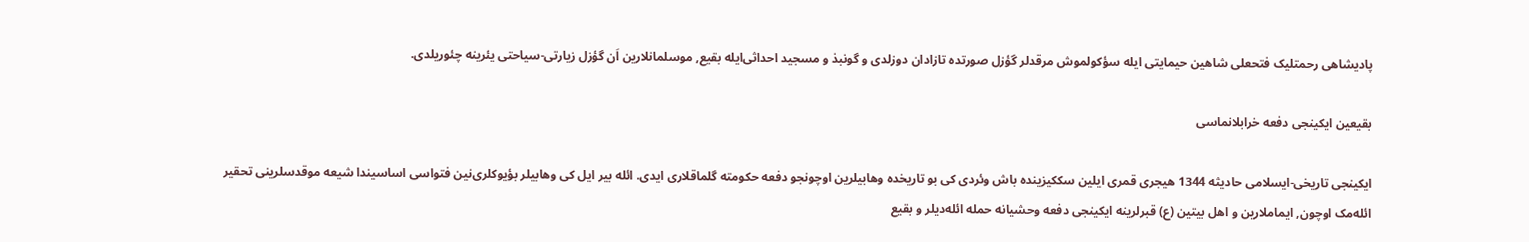پادیشاهی رحمتلیک فتحعلی شاهین حیمایتی ایله سؤکولموش مرقدلر گؤزل صورتده تازادان دوزلدی و گونبذ و مسجید احداثی‌ایله بقیع, موسلمانلارین اَن گؤزل زیارتی-سیاحتی یئرینه چئوریلدی.

بقیعین ایکینجی دفعه خرابلانماسی

ایکینجی تاریخی-ایسلامی حادیثه 1344 هیجری قمری ایلین سککیزینده باش وئردی کی بو تاریخده وهابیلرین اوچونجو دفعه حکومته گلماقلاری ایدی. ائله بیر ایل کی وهابیلر بؤیوکلری‌نین فتواسی اساسیندا شیعه موقدسلرینی تحقیر ائله‌مک اوچون, ایماملارین و اهل بیتین (ع) قبرلرینه ایکینجی دفعه وحشیانه حمله ائله‌دیلر و بقیع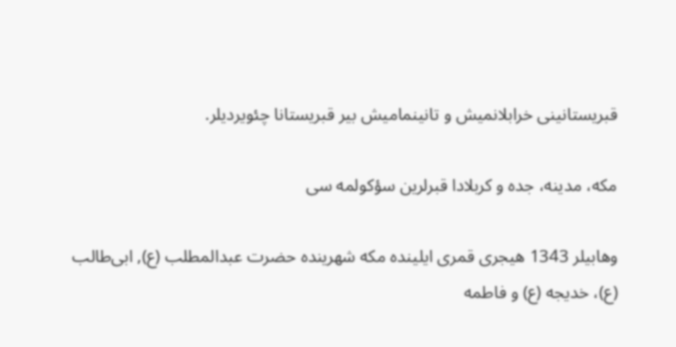قبریستانینی خرابلانمیش و تانینمامیش بیر قبریستانا چئویردیلر.

مکه، مدینه، جده و کربلادا قبرلرین سؤکولمه سی

وهابیلر 1343 هیجری قمری ایلینده مکه شهرینده حضرت عبدالمطلب (ع), ابی‌طالب (ع)، خدیجه (ع) و فاطمه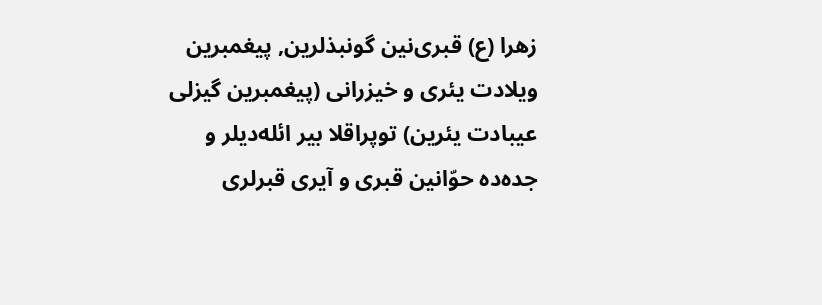زهرا (ع) قبری‌نین گونبذلرین, پیغمبرین ویلادت یئری و خیزرانی (پیغمبرین گیزلی عیبادت یئرین) توپراقلا بیر ائله‌دیلر و جده‌ده حوّانین قبری و آیری قبرلری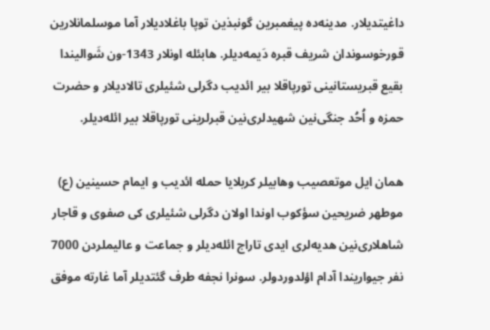داغیتدیلار. مدینه‌ده پیغمبرین گونبذین توپا باغلادیلار آما موسلمانلارین قورخوسوندان شریف قبره دَیمه‌دیلر. هابئله اونلار 1343-ون شَوالیندا بقیع قبریستانینی تورپاقلا بیر ائدیب دگرلی شئیلری تالادیلار و حضرت حمزه و اُحُد جنگی‌نین شهیدلری‌نین قبرلرینی تورپاقلا بیر ائله‌دیلر.

همان ایل موتعصیب وهابیلر کربلایا حمله ائدیب و ایمام حسینین (ع) موطهر ضریحین سؤکوب اوندا اولان دگرلی شئیلری کی صفوی و قاجار شاهلاری‌نین هدیه‌لری ایدی تاراج ائله‌دیلر و جماعت و عالیملردن 7000 نفر جیواریندا آدام اؤلدوردولر. سونرا نجفه طرف گئتدیلر آما غارته موفق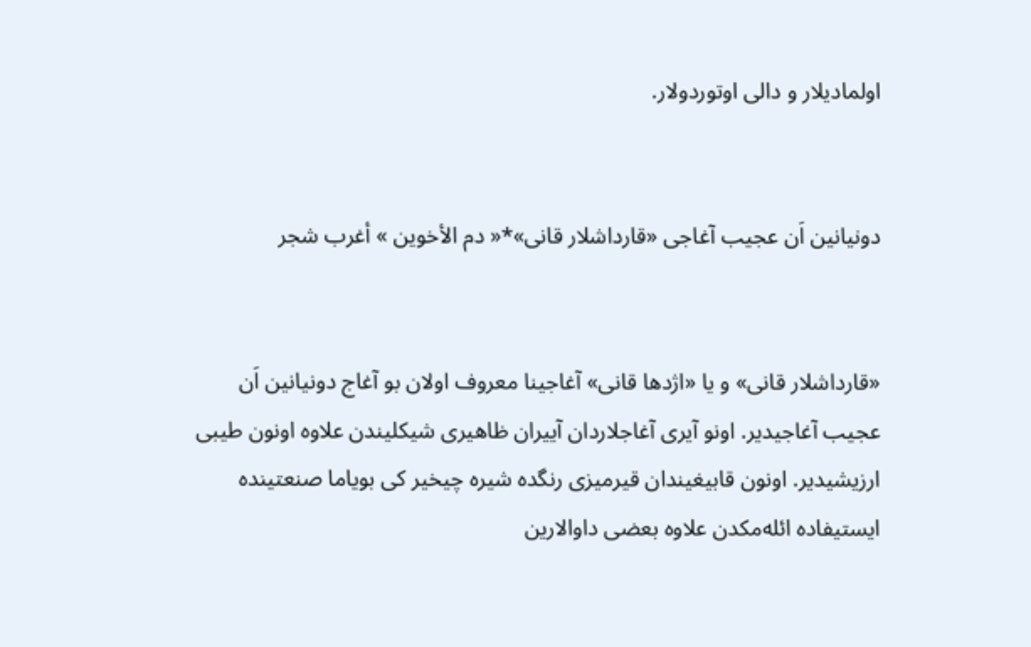اولمادیلار و دالی اوتوردولار.


دونیانین اَن عجیب آغاجی «قارداشلار قانی»*« دم الأخوین » أغرب شجر


«قارداشلار قانی» و یا «اژدها قانی» آغاجینا معروف اولان بو آغاج دونیانین اَن عجیب آغاجیدیر. اونو آیری آغاجلاردان آییران ظاهیری شیکلیندن علاوه اونون طیبی ارزیشیدیر. اونون قابیغیندان قیرمیزی رنگده شیره چیخیر کی بویاما صنعتینده ایستیفاده ائله‌مکدن علاوه بعضی داوالارین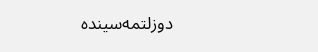دوزلتمه‌سینده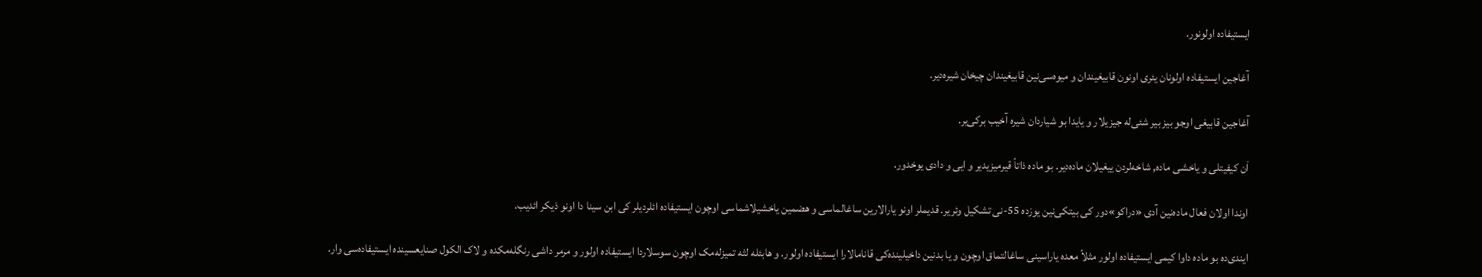ایستیفاده اولونور.

آغاجین ایستیفاده اولونان یئری اونون قابیغیندان و میوه‌سی‌نین قابیغیندان چیخان شیره‌دیر.

آغاجین قابیغی اوجو بیز بیر شئی‌له جیزیلار و یایدا بو شیاردان شیره آخیب برکی‌یر.

اَن کیفیتلی و یاخشی ماده, شاخه‌لردن ییغیلان ماده‌دیر. بو ماده ذاتاً قیرمیزیدیر و ایی و دادی یوخدور.

اوندا اولان فعال ماده‌نین آدی «دراکو»دور کی بیتکی‌نین یوزده 55-نی تشکیل وئریر. قدیملر اونو یارالارین ساغالماسی و هضمین یاخشیلاشماسی اوچون ایستیفاده ائلردیلر کی ابن سینا دا اونو ذیکر ائدیب.

ایندی‌ده بو ماده داوا کیمی ایستیفاده اولور مثلاً معده یاراسینی ساغالتماق اوچون و یا بدنین داخیلینده‌کی قانامالارا ایستیفاده اولور. و هابئله لثه تمیزله‌مک اوچون سوسلاردا ایستیفاده اولور و مرمر داشی رنگله‌مکده و لاک الکول صنایعسینده ایستیفاده‌سی وار.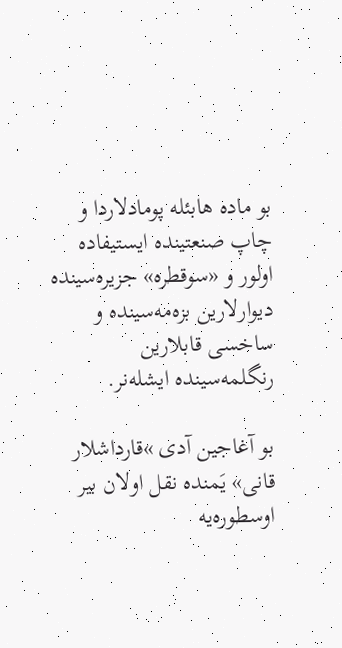بو ماده هابئله پومادلاردا و چاپ صنعتینده ایستیفاده اولور و «سوقطره» جزیره‌سینده دیوارلارین بزه‌مه‌سینده و ساخسی قابلارین رنگلمه‌سینده ایشله‌نر.

بو آغاجین آدی ‌»قارداشلار قانی» یَمنده نقل اولان بیر اوسطوره‌یه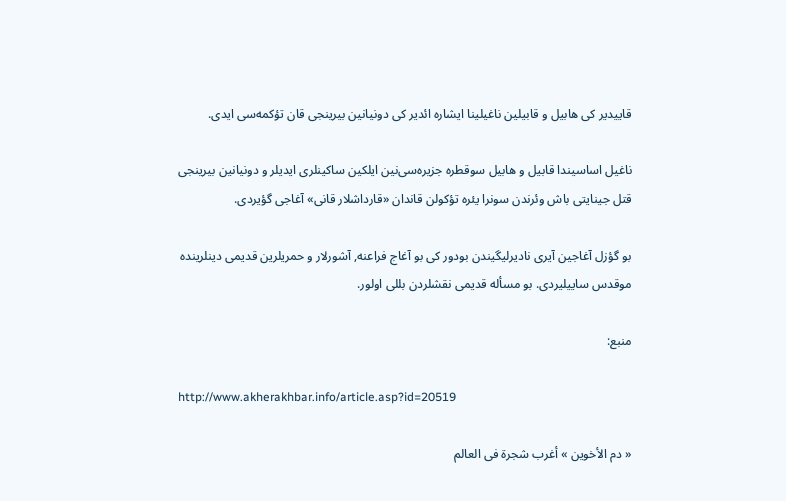قاییدیر کی هابیل و قابیلین ناغیلینا ایشاره ائدیر کی دونیانین بیرینجی قان تؤکمه‌سی ایدی.

ناغیل اساسیندا قابیل و هابیل سوقطره جزیره‌سی‌نین ایلکین ساکینلری ایدیلر و دونیانین بیرینجی قتل جینایتی باش وئرندن سونرا یئره تؤکولن قاندان «قارداشلار قانی» آغاجی گؤیردی.

بو گؤزل آغاجین آیری نادیرلیگیندن بودور کی بو آغاج فراعنه, آشورلار و حمریلرین قدیمی دینلرینده موقدس ساییلیردی. بو مسأله قدیمی نقشلردن بللی اولور.

منبع:

http://www.akherakhbar.info/article.asp?id=20519

« دم الأخوین » أغرب شجرة فی العالم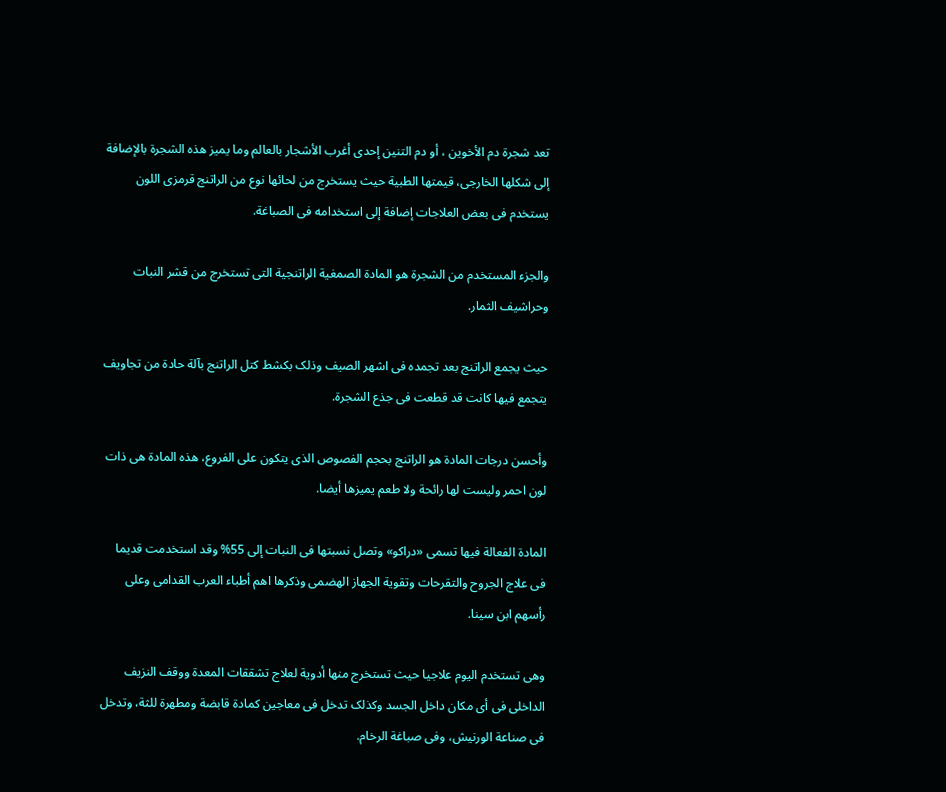تعد شجرة دم الأخوین ، أو دم التنین إحدى أغرب الأشجار بالعالم وما یمیز هذه الشجرة بالإضافة إلى شکلها الخارجی، قیمتها الطبیة حیث یستخرج من لحائها نوع من الراتنج قرمزی اللون یستخدم فی بعض العلاجات إضافة إلى استخدامه فی الصباغة.

والجزء المستخدم من الشجرة هو المادة الصمغیة الراتنجیة التی تستخرج من قشر النبات وحراشیف الثمار.

حیث یجمع الراتنج بعد تجمده فی اشهر الصیف وذلک بکشط کتل الراتنج بآلة حادة من تجاویف یتجمع فیها کانت قد قطعت فی جذع الشجرة.

وأحسن درجات المادة هو الراتنج بحجم الفصوص الذی یتکون على الفروع، هذه المادة هی ذات لون احمر ولیست لها رائحة ولا طعم یمیزها أیضا.

المادة الفعالة فیها تسمى «دراکو» وتصل نسبتها فی النبات إلى 55% وقد استخدمت قدیما فی علاج الجروح والتقرحات وتقویة الجهاز الهضمی وذکرها اهم أطباء العرب القدامى وعلى رأسهم ابن سینا.

وهی تستخدم الیوم علاجیا حیث تستخرج منها أدویة لعلاج تشققات المعدة ووقف النزیف الداخلی فی أی مکان داخل الجسد وکذلک تدخل فی معاجین کمادة قابضة ومطهرة للثة، وتدخل فی صناعة الورنیش، وفی صباغة الرخام.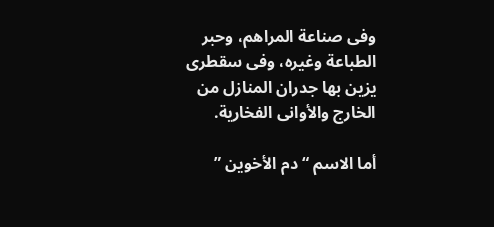وفی صناعة المراهم، وحبر الطباعة وغیره، وفی سقطرى یزین بها جدران المنازل من الخارج والأوانی الفخاریة.

أما الاسم “دم الأخوین ”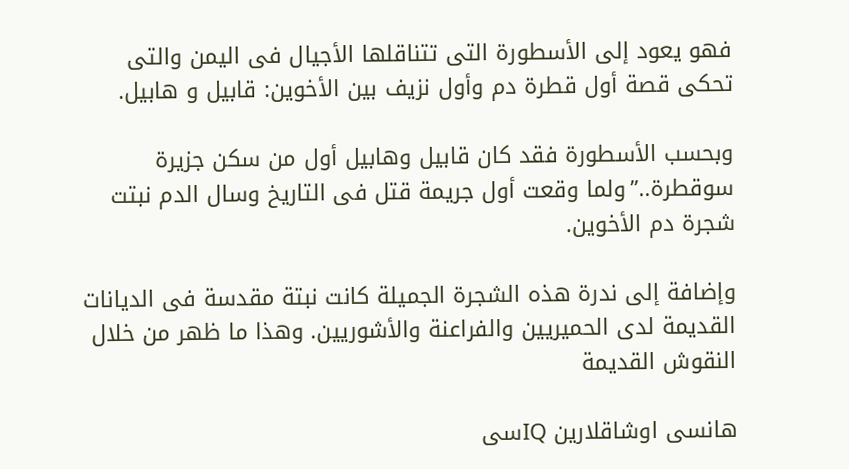فهو یعود إلى الأسطورة التی تتناقلها الأجیال فی الیمن والتی تحکی قصة أول قطرة دم وأول نزیف بین الأخوین: قابیل و هابیل.

وبحسب الأسطورة فقد کان قابیل وهابیل أول من سکن جزیرة سوقطرة..”ولما وقعت أول جریمة قتل فی التاریخ وسال الدم نبتت شجرة دم الأخوین.

وإضافة إلى ندرة هذه الشجرة الجمیلة کانت نبتة مقدسة فی الدیانات القدیمة لدى الحمیریین والفراعنة والأشوریین. وهذا ما ظهر من خلال النقوش القدیمة

هانسی اوشاقلارین IQسی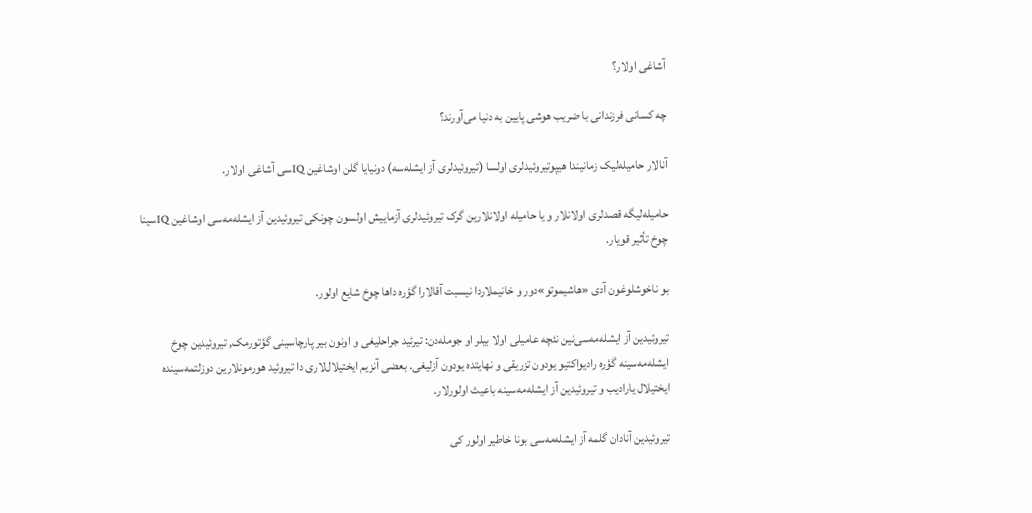آشاغی اولار؟

چه کسانی فرزندانی با ضریب هوشی پایین به دنیا می‌آورند؟

آنالار حامیله‌لیک زمانیندا هیپوتیروئیدلری اولسا (تیروئیدلری آز ایشله‌سه) دونیایا گلن اوشاغین IQسی آشاغی اولار.

حامیله‌لیگه قصدلری اولانلار و یا حامیله اولانلارین گرک تیروئیدلری آزماییش اولسون چونکی تیروئیدین آز ایشله‌مه‌سی اوشاغین IQسینا چوخ تأثیر قویار.

بو ناخوشلوغون آدی «هاشیموتو»دور و خانیملاردا نیسبت آقالارا گؤره داها چوخ شایع اولور.

تیروئیدین آز ایشله‌مه‌سی‌نین نئچه عامیلی اولا بیلر او جومله‌دن: تیرئید جراحلیغی و اونون بیر پارچاسینی گؤتورمک, تیروئیدین چوخ ایشله‌مه‌سینه گؤره رادیواکتیو یودون تزریقی و نهایتده یودون آزلیغی. بعضی آنزیم ایختیلال‌لاری دا تیروئید هورمونلارین دوزلتمه‌سینده ایختیلال یارادیب و تیروئیدین آز ایشله‌مه‌سینه باعیث اولورلار.

تیروئیدین آنادان گلمه آز ایشله‌مه‌سی بونا خاطیر اولور کی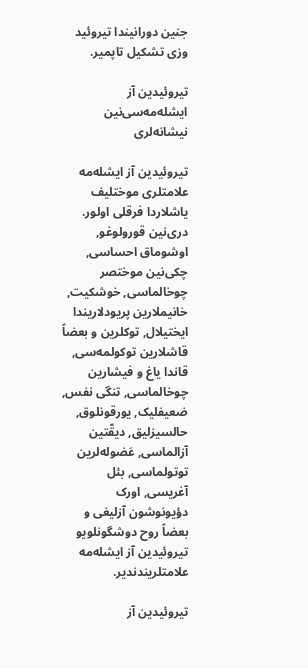جنین دورانیندا تیروئید وزی تشکیل تاپمیر.

تیروئیدین آز ایشله‌مه‌سی‌نین نیشانه‌لری

تیروئیدین آز ایشله‌مه علامتلری موختلیف یاشلاردا فرقلی اولور. دری‌نین قورولوغو, اوشوماق احساسی, چکی‌نین موختصر چوخالماسی, خوشکیت, خانیملارین پریودلاریندا ایختیلال, توکلرین و بعضاً قاشلارین توکولمه‌سی, قاندا یاغ و فیشارین چوخالماسی, تنگی نفس, ضعیفلیک, یورقونلوق, حالسیزلیق, دیقّتین آزالماسی, عَضوله‌لرین توتولماسی, بئل آغریسی, اورک دؤیونوشون آزلیغی و بعضاً روح دوشگونلویو تیروئیدین آز ایشله‌مه علامتلریندندیر.

تیروئیدین آز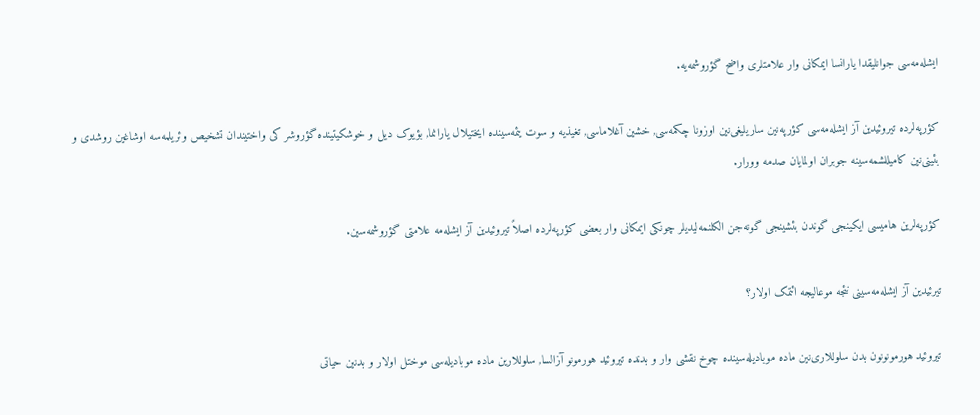ایشله‌مه‌سی جوانلیقدا یارانسا ایمکانی وار علامتلری واضح گؤروشمه‌یه.

کؤرپه‌لرده تیروئیدین آز ایشله‌مه‌سی کؤرپه‌نین ساریلیغی‌نین اوزونا چکمه‌سی, خشین آغلاماسی, تغیذیه و سوت یئمه‌سینده ایختیلال یارانما, بؤیوک دیل و خوشکیتینده گؤروشر کی واختیندان تشخیص وئریلمه‌سه اوشاغین روشدی و بئینی‌نین کامیللشمه‌سینه جوبران اولمایان صدمه وورار.

کؤرپه‌لرین هامیسی ایکینجی‌ گوندن بئشینجی گونه‌جن الکلنمه‌لیدیلر چونکی ایمکانی وار بعضی کؤرپه‌لرده اصلاً تیروئیدین آز ایشله‌مه علامتی گؤروشمه‌سین.

تیرئیدین آز ایشله‌مه‌سینی نئجه موعالیجه ائتمک اولار؟

تیروئید هورمونونون بدن سلوللاری‌نین ماده‌ موبادیله‌سینده چوخ نقشی وار و بدنده تیروئید هورمونو آزالسا, سلوللارین ماده‌ موبادیله‌سی موختل اولار و بدنین حیاتی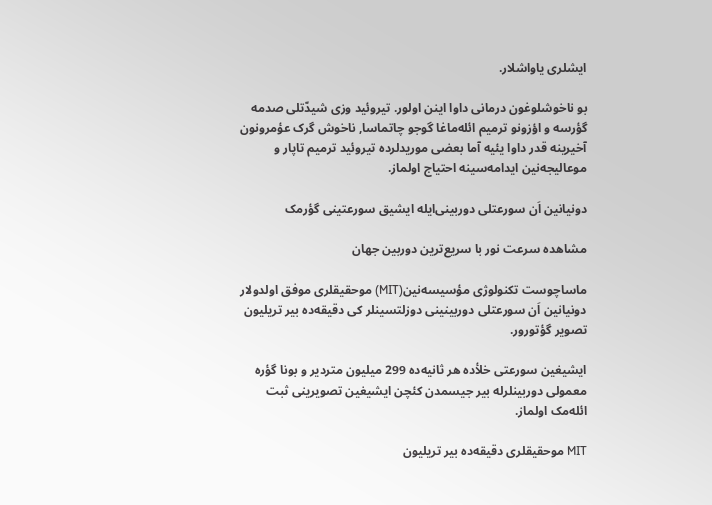ایشلری یاواشلار.

بو ناخوشلوغون درمانی داوا اینن اولور. تیروئید وزی شیدّتلی صدمه گؤرسه و اؤزونو ترمیم ائله‌ماغا گوجو چاتماسا, ناخوش گرک عؤمرونون آخیرینه‌ قدر داوا یئیه آما بعضی موریدلرده تیروئید ترمیم تاپار و موعالیجه‌نین ایدامه‌سینه احتیاج اولماز.

دونیانین اَن سورعتلی دوربینی‌ایله ایشیق سورعتینی گؤرمک

مشاهده سرعت نور با سریع‌ترین دوربین جهان

ماساچوست تکنولوژی مؤسیسه‌نین(MIT) موحقیقلری موفق اولدولار دونیانین اَن سورعتلی دوربینینی دوزلتسینلر کی دقیقه‌ده بیر تریلیون تصویر گؤتورور.

ایشیغین سورعتی خلأده هر ثانیه‌ده 299 میلیون متردیر و بونا گؤره معمولی دوربینلرله بیر جیسمدن کئچن ایشیغین تصویرینی ثبت ائله‌مک اولماز.

MIT موحقیقلری دقیقه‌ده بیر تریلیون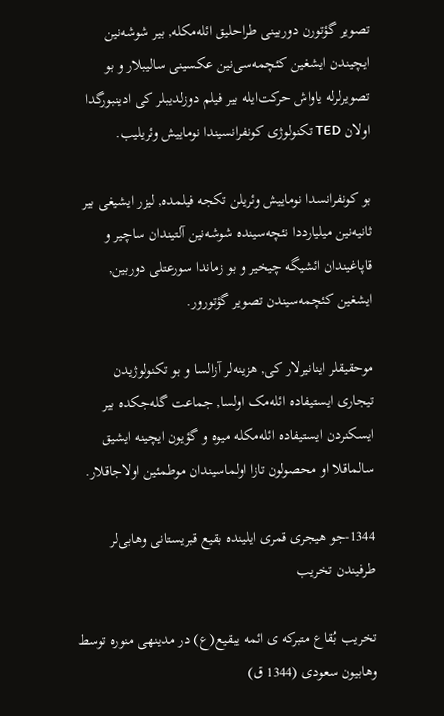تصویر گؤتورن دوربینی طراحلیق ائله‌مکله, بیر شوشه‌نین ایچیندن ایشغین کئچمه‌سی‌نین عکسینی سالیبلار و بو تصویرلرله یاواش حرکت‌ایله بیر فیلم دوزلدیبلر کی ادینبورگدا اولان TED تکنولوژی کونفرانسیندا نوماییش وئریلیب.

بو کونفرانسدا نوماییش وئریلن تکجه فیلمده, لیزر ایشیغی بیر ثانیه‌نین میلیارددا نئچه‌سینده شوشه‌نین آلتیندان ساچیر و قاپاغیندان ائشیگه چیخیر و بو زماندا سورعتلی دوربین, ایشغین کئچمه‌سیندن تصویر گؤتورور.

موحقیقلر اینانیرلار کی, هزینه‌لر آزالسا و بو تکنولوژیدن تیجاری ایستیفاده ائله‌مک اولسا, جماعت گله‌جکده بیر ایسکنردن ایستیفاده ائله‌مکله میوه‌ و گؤیون ایچینه ایشیق سالماقلا او محصولون تازا اولماسیندان موطمئین اولاجاقلار.

1344-جو هیجری قمری ایلینده بقیع قبریستانی وهابی‌لر طرفیندن تخریب

تخریب بُقاع متبرکه ی ائمه یبقیع(ع) در مدینهی منوره توسط وهابیون سعودی (1344 ق)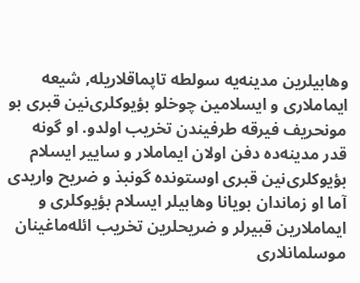وهابیلرین مدینه‌یه سولطه تاپماقلاریله, شیعه ایماملاری و ایسلامین چوخلو بؤیوکلری‌نین قبری بو مونحریف فیرقه طرفیندن تخریب اولدو. او گونه‌ قدر مدینه‌ده دفن اولان ایماملار و ساییر ایسلام بؤیوکلری‌نین قبری اوستونده گونبذ و ضریح واریدی آما او زماندان بویانا وهابیلر ایسلام بؤیوکلری و ایماملارین قبیرلر و ضریحلرین تخریب ائله‌ماغینان موسلمانلاری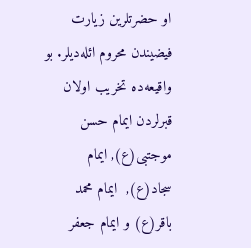او حضرتلرین زیارت فیضیندن محروم ائله‌دیلر. بو واقیعه‌ده تخریب اولان قبرلردن ایمام حسن موجتبی(ع), ایمام سجاد(ع),  ایمام محمد باقر(ع) و ایمام جعفر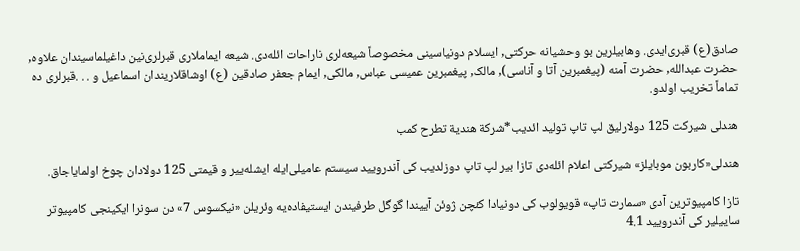صادق(ع) قبری‌ایدی. وهابیلرین بو وحشیانه حرکتی, ایسلام دونیاسینی مخصوصاً شیعه‌لری ناراحات ائله‌دی. شیعه ایماملاری قبرلری‌نین داغیلماسیندان علاوه, حضرت عبدالله, حضرت آمنه (پیغمبرین آتا و آناسی), مالک, پیغمبرین عمیسی عباس, مالکی, ایمام جعفر صادقین (ع) اوشاقلاریندان اسماعیل و . . .قبرلری ده تماماً تخریب اولدو.

هندلی شیرکت 125 دولارلیق لپ ‌تاپ تولید ائدیب*شرکة هندیة تطرح کمب

هندلی«کاربون موبایلز» شیرکتی اعلام ائله‌دی تازا بیر لپ تاپ دوزلدیب کی آندرویید سیستم عامیلی‌ایله ایشله‌ییر و قیمتی 125 دولادان چوخ اولمایاجاق.

تازا کامپیوترین آدی «سمارت تاپ» قویولوب کی دونیادا کئچن ژوئن آییندا گوگل طرفیندن ایستیفاده‌یه وئریلن «نیکسوس 7» دن سونرا ایکینجی کامپیوتر ساییلیر کی آندرویید 4.1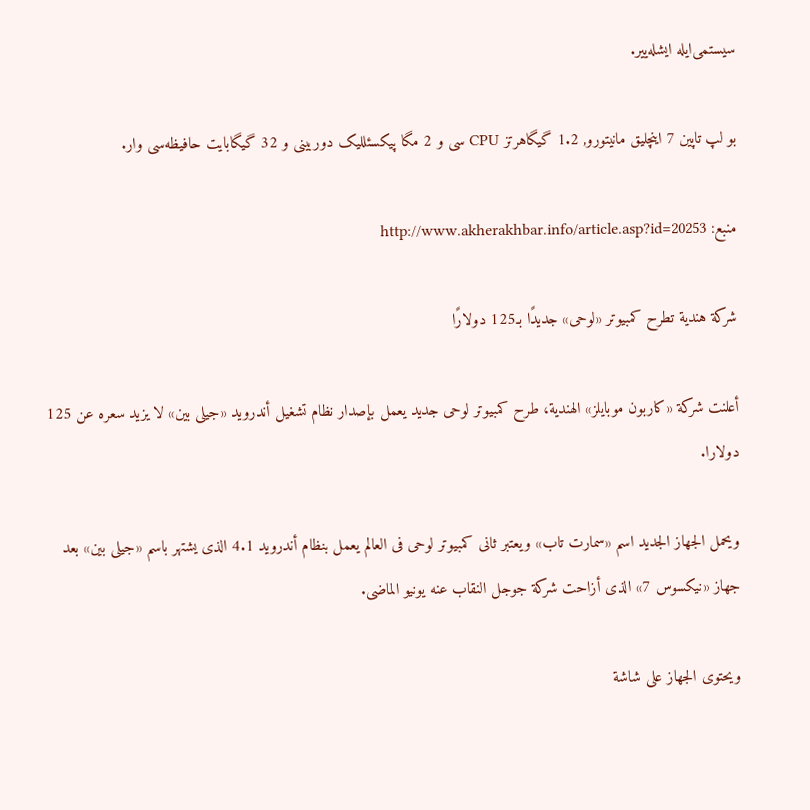سیستمی‌ایله ایشله‌ییر.

بو لپ تاپین 7 اینچلیق مانیتورو, 1.2 گیگاهرتز CPU سی و 2 مگا پیکسئللیک دوربینی و 32 گیگابایت حافیظه‌سی وار.

منبع: http://www.akherakhbar.info/article.asp?id=20253

شرکة هندیة تطرح کمبیوتر «لوحی» جدیدًا بـ125 دولارًا

أعلنت شرکة «کاربون موبایلز» الهندیة، طرح کمبیوتر لوحی جدید یعمل بإصدار نظام تشغیل أندروید «جیلی بین» لا یزید سعره عن 125 دولارا.

ویحمل الجهاز الجدید اسم «سمارت تاب» ویعتبر ثانی کمبیوتر لوحی فی العالم یعمل بنظام أندروید 4.1 الذی یشتهر باسم «جیلی بین» بعد جهاز «نیکسوس 7» الذی أزاحت شرکة جوجل النقاب عنه یونیو الماضی.

ویحتوی الجهاز على شاشة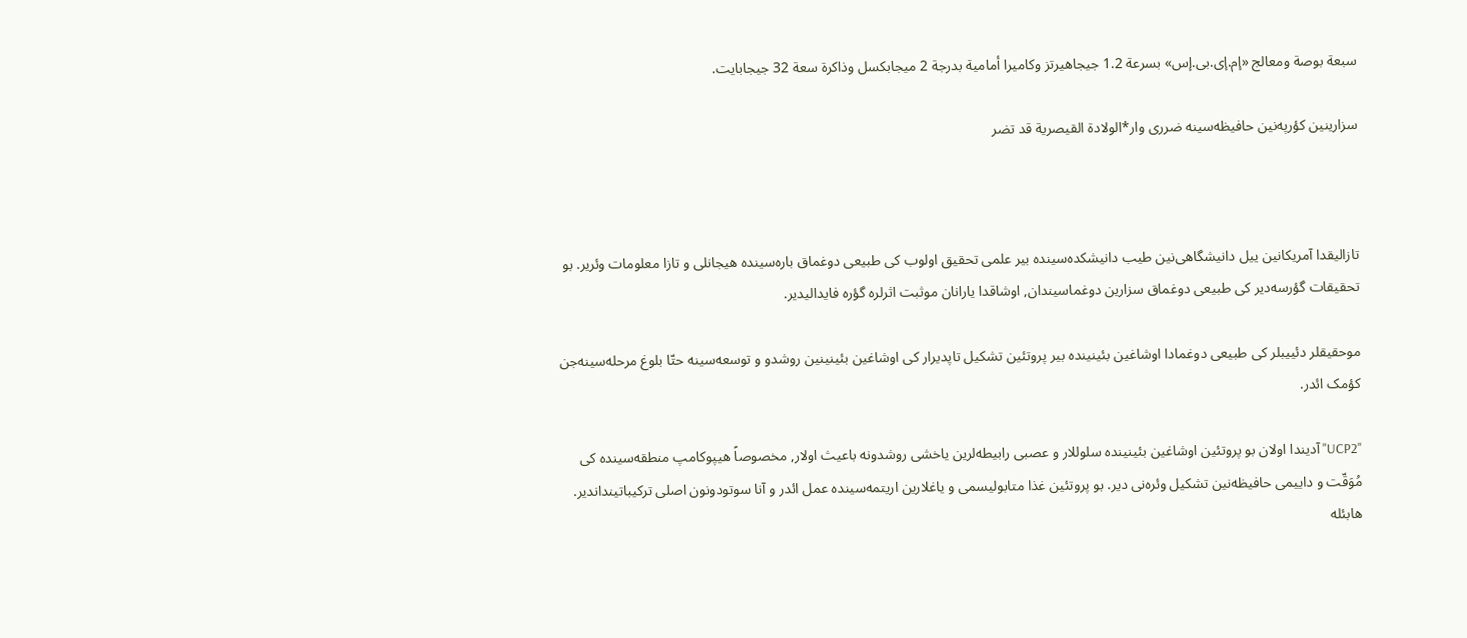سبعة بوصة ومعالج «إم.إی.بی.إس» بسرعة 1.2 جیجاهیرتز وکامیرا أمامیة بدرجة 2 میجابکسل وذاکرة سعة 32 جیجابایت.

سزارینین کؤرپه‌نین حافیظه‌سینه ضرری وار*الولادة القیصریة قد تضر



تازالیقدا آمریکانین ییل دانیشگاهی‌نین طیب دانیشکده‌سینده بیر علمی تحقیق اولوب کی طبیعی دوغماق باره‌سینده هیجانلی و تازا معلومات وئریر. بو تحقیقات گؤرسه‌دیر کی طبیعی دوغماق سزارین دوغماسیندان, اوشاقدا یارانان موثبت اثرلره گؤره فایدالیدیر.

موحقیقلر دئییبلر کی طبیعی دوغمادا اوشاغین بئینینده بیر پروتئین تشکیل تاپدیرار کی اوشاغین بئینینین روشدو و توسعه‌سینه حتّا بلوغ مرحله‌سینه‌جن کؤمک ائدر.

"UCP2" آدیندا اولان بو پروتئین اوشاغین بئینینده سلوللار و عصبی رابیطه‌لرین یاخشی روشدونه باعیث اولار, مخصوصاً هیپوکامپ منطقه‌سینده کی مُوَقّت و داییمی حافیظه‌نین تشکیل وئره‌نی دیر. بو پروتئین غذا متابولیسمی و یاغلارین اریتمه‌سینده عمل ائدر و آنا سوتودونون اصلی ترکیباتینداندیر. هابئله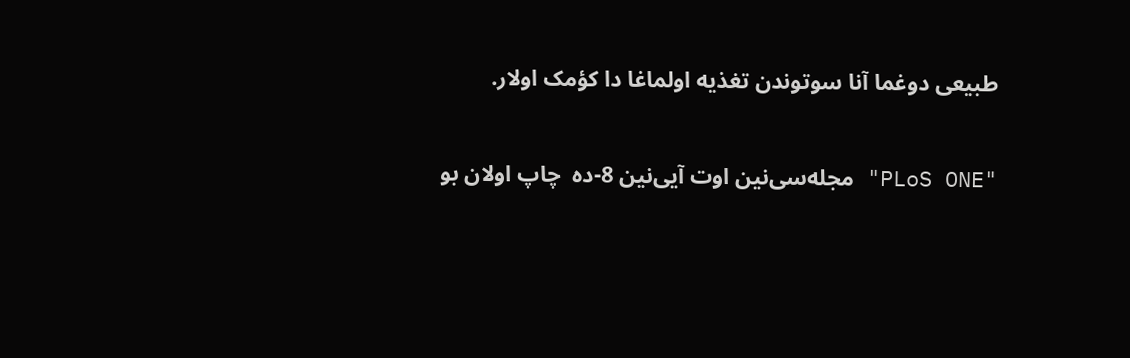طبیعی دوغما آنا سوتوندن تغذیه اولماغا دا کؤمک اولار.

"PLoS ONE" مجله‌سی‌نین اوت آیی‌نین 8-ده  چاپ اولان بو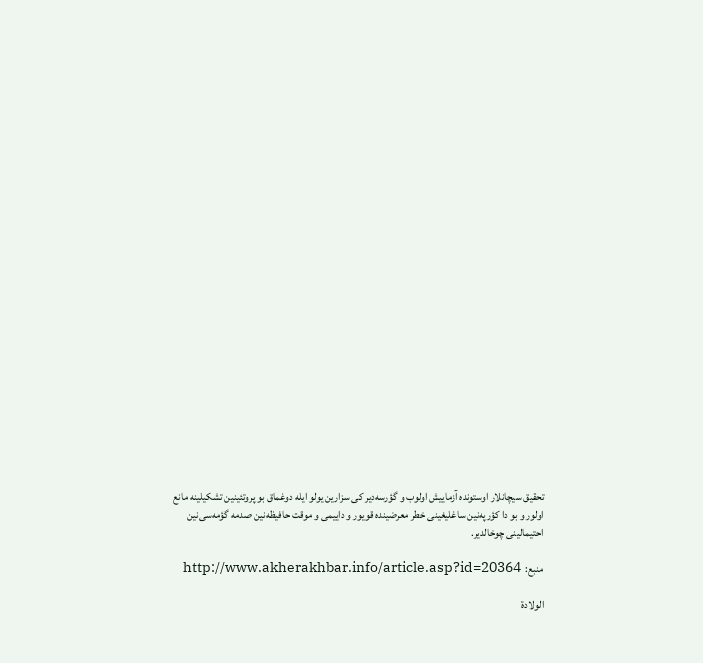تحقیق سیچانلار اوستونده آزماییش اولوب و گؤرسه‌دیر کی سزارین یولو ایله دوغماق بو پروتئینین تشکیلینه مانع اولور و بو دا کؤرپه‌نین ساغلیغینی خطر معرضینده قویور و داییمی و موقت حافیظه‌نین صدمه گؤمه‌سی‌نین احتیمالینی چوخالدیر.

منبع:  http://www.akherakhbar.info/article.asp?id=20364

الولادة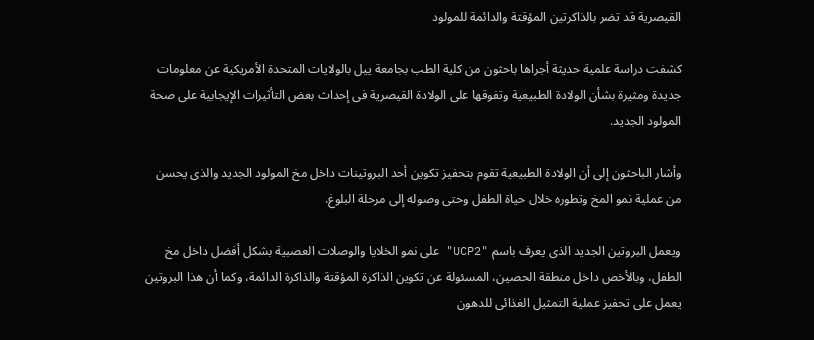القیصریة قد تضر بالذاکرتین المؤقتة والدائمة للمولود

کشفت دراسة علمیة حدیثة أجراها باحثون من کلیة الطب بجامعة ییل بالولایات المتحدة الأمریکیة عن معلومات جدیدة ومثیرة بشأن الولادة الطبیعیة وتفوقها على الولادة القیصریة فى إحداث بعض التأثیرات الإیجابیة على صحة المولود الجدید.

وأشار الباحثون إلى أن الولادة الطبیعیة تقوم بتحفیز تکوین أحد البروتینات داخل مخ المولود الجدید والذى یحسن من عملیة نمو المخ وتطوره خلال حیاة الطفل وحتى وصوله إلى مرحلة البلوغ.

ویعمل البروتین الجدید الذى یعرف باسم "UCP2" على نمو الخلایا والوصلات العصبیة بشکل أفضل داخل مخ الطفل، وبالأخص داخل منطقة الحصین، المسئولة عن تکوین الذاکرة المؤقتة والذاکرة الدائمة، وکما أن هذا البروتین یعمل على تحفیز عملیة التمثیل الغذائى للدهون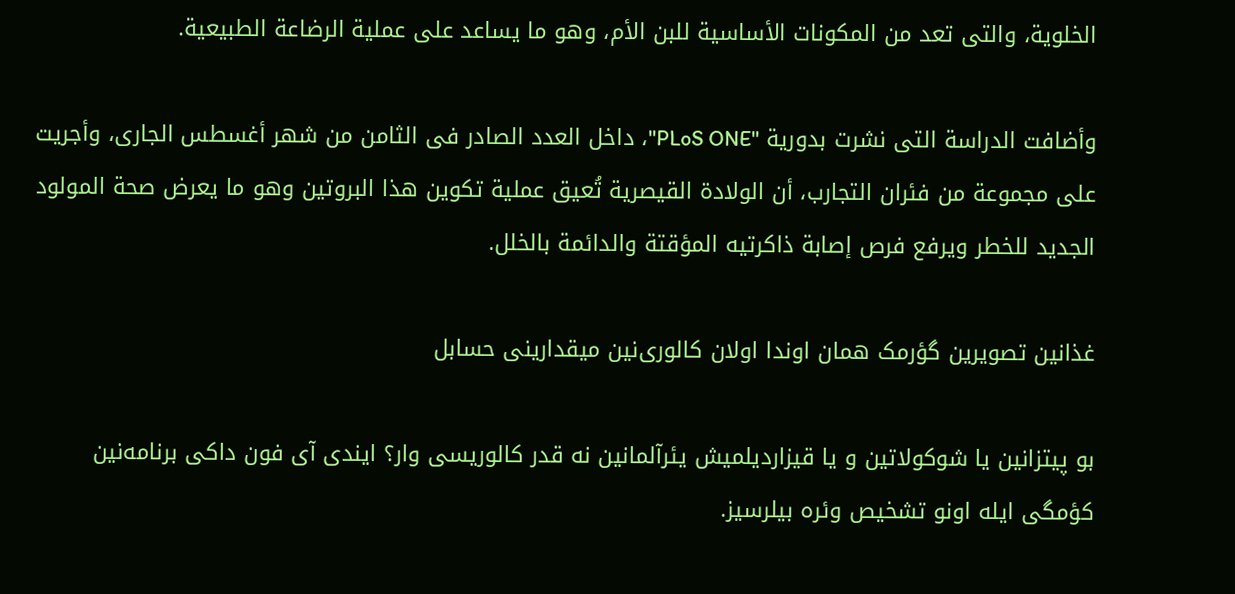الخلویة، والتى تعد من المکونات الأساسیة للبن الأم، وهو ما یساعد على عملیة الرضاعة الطبیعیة.

وأضافت الدراسة التى نشرت بدوریة "PLoS ONE"، داخل العدد الصادر فى الثامن من شهر أغسطس الجارى، وأجریت على مجموعة من فئران التجارب، أن الولادة القیصریة تُعیق عملیة تکوین هذا البروتین وهو ما یعرض صحة المولود الجدید للخطر ویرفع فرص إصابة ذاکرتیه المؤقتة والدائمة بالخلل.

غذانین تصویرین گؤرمک همان اوندا اولان کالوری‌نین میقدارینی حسابل

بو پیتزانین یا شوکولاتین و یا قیزاردیلمیش یئرآلمانین نه قدر کالوریسی وار؟ ایندی آی فون داکی برنامه‌نین کؤمگی ایله اونو تشخیص وئره بیلرسیز.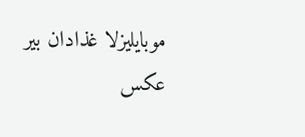موبایلیزلا غذادان بیر عکس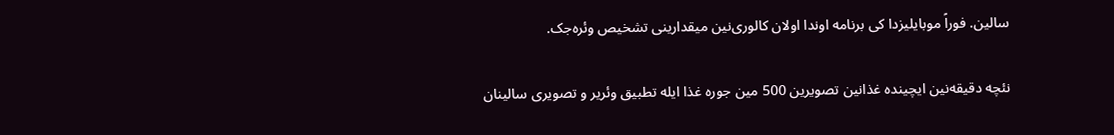سالین. فوراً موبایلیزدا کی برنامه اوندا اولان کالوری‌نین میقدارینی تشخیص وئره‌جک.

نئچه دقیقه‌نین ایچینده غذانین تصویرین 500 مین جوره غذا ایله تطبیق وئریر و تصویری سالینان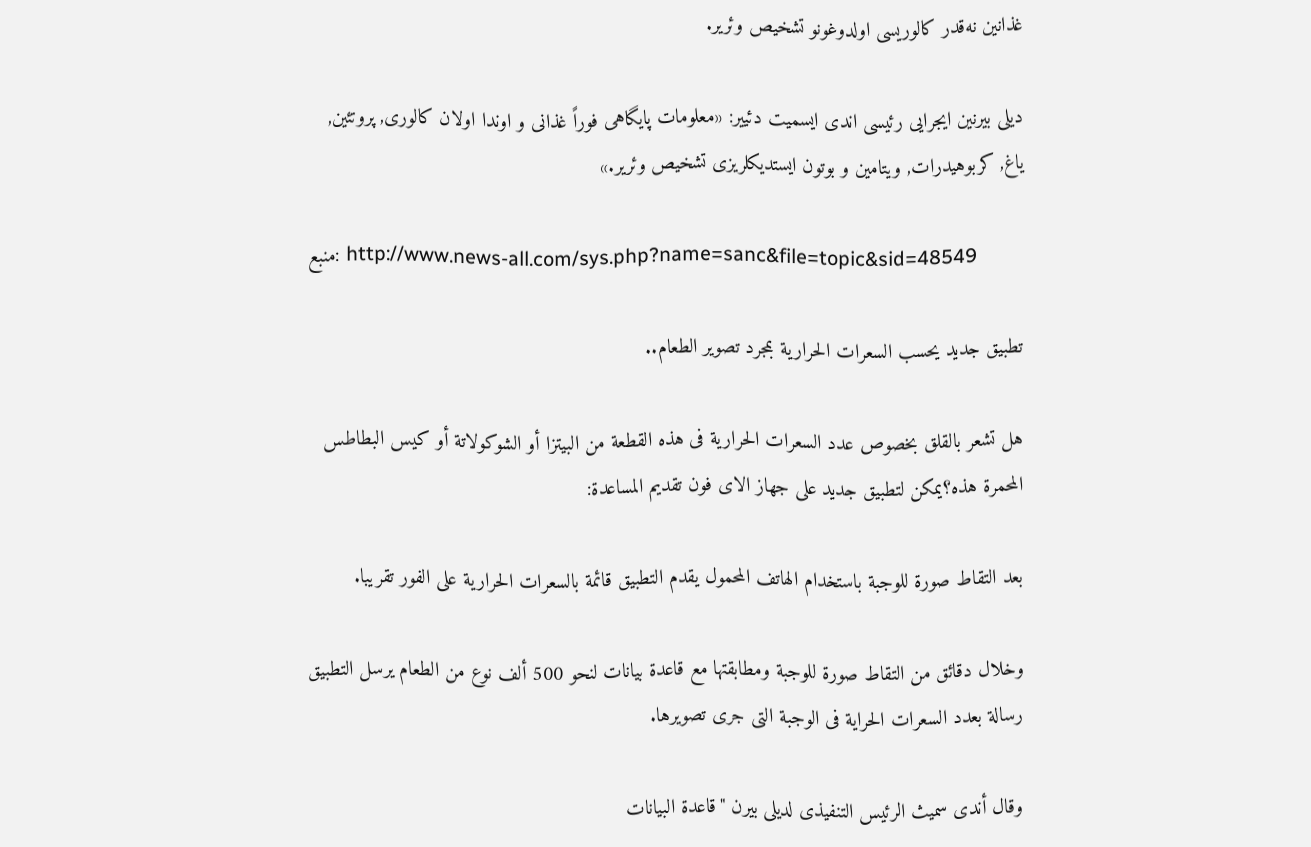غذانین نه‌قدر کالوریسی اولدوغونو تشخیص وئریر.

دیلی بیرنین ایجرایی رئیسی اندی ایسمیت دئییر: «معلومات پایگاهی فوراً غذانی و اوندا اولان کالوری, پروتئین, یاغ, کربوهیدرات, ویتامین و بوتون ایستدیکلریزی تشخیص وئریر.»

منبع: http://www.news-all.com/sys.php?name=sanc&file=topic&sid=48549

تطبیق جدید یحسب السعرات الحراریة بمجرد تصویر الطعام..

هل تشعر بالقلق بخصوص عدد السعرات الحراریة فی هذه القطعة من البیتزا أو الشوکولاتة أو کیس البطاطس المحمرة هذه؟یمکن لتطبیق جدید على جهاز الای فون تقدیم المساعدة:

بعد التقاط صورة للوجبة باستخدام الهاتف المحمول یقدم التطبیق قائمة بالسعرات الحراریة على الفور تقریبا.

وخلال دقائق من التقاط صورة للوجبة ومطابقتها مع قاعدة بیانات لنحو 500 ألف نوع من الطعام یرسل التطبیق رسالة بعدد السعرات الحرایة فی الوجبة التی جرى تصویرها.

وقال أندی سمیث الرئیس التنفیذی لدیلی بیرن "قاعدة البیانات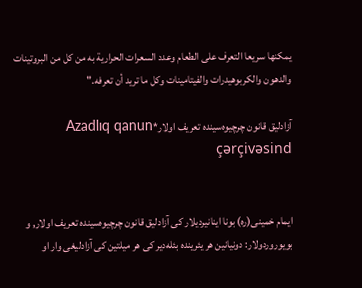یمکنها سریعا التعرف على الطعام وعدد السعرات الحراریة به من کل من البروتینات والدهون والکربوهیدرات والفیتامینات وکل ما ترید أن تعرفه."

آزادلیق قانون چرچیوه‌سینده تعریف اولار*Azadlıq qanun çərçivəsind


ایمام خمینی(ره) بونا اینانیردیلار کی آزادلیق قانون چرچیوه‌سینده تعریف اولار, و بویوروردولار: دونیانین هر یئرینده بئله‌دیر کی هر میلتین کی آزادلیغی وار او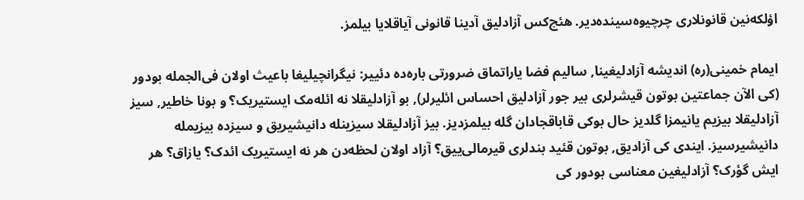اؤلکه‌نین قانونلاری چرچیوه‌سینده‌دیر. هئچ‌کس آزادلیق آدینا قانونی آیاقلایا بیلمز.

ایمام خمینی(ره) اندیشه آزادلیغینا, سالیم فضا یاراتماق ضرورتی باره‌ده دئییر: نیگرانچیلیغا باعیث اولان فی‌الجمله بودور (کی الآن جماعتین بوتون قیشرلری بیر جور آزادلیق احساس ائلیرلر), بو آزادلیقلا نه ائله‌مک ایستیریک؟ و بونا خاطیر, سیز آزادلیقلا بیزیم یانیمزا گلدیز حال ‌بوکی قاباقجادان گله بیلمزدیز. بیز آزادلیقلا سیزینله دانیشیریق و سیزده بیزیمله دانیشیرسیز. ایندی کی آزادیق, بوتون قئید بندلری قیرمالی‌ییق؟ آزاد اولان لحظه‌دن هر نه ایستیریک ائدک؟ یازاق؟ هر ایش گؤرک؟ آزادلیغین معناسی بودور کی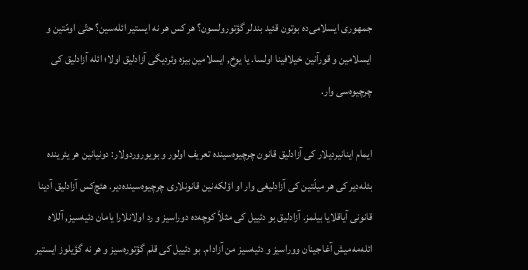جمهوری ایسلامی‌ده بوتون قئید بندلر گؤتورولسون؟ هر کس هر نه ایستیر ائله‌سین؟ حتّی اومّتین و ایسلامین و قورآنین خیلافینا اولسا. یا یوخ, ایسلامین بیزه وئردیگی آزادلیق اولا؛ ائله آزادلیق کی چرچیوه‌سی وار.

ایمام اینانیردیلار کی آزادلیق قانون چرچیوه‌سینده تعریف اولور و بویوروردولار: دونیانین هر یئرینده بئله‌دیر کی هر میلّتین کی آزادلیغی وار او اؤلکه‌نین قانونلاری چرچیوه‌سینده‌دیر. هئچ‌کس آزادلیق آدینا قانونی آیاقلایا بیلمز. آزادلیق بو دئییل کی مثلاً کوچه‌ده دوراسیز و رد اولانلارا یامان دئیه‌سیز, آللاه ائله‌مه‌میش آغاجینان ووراسیز و دئیه‌سیز من آزادام. بو دئییل کی قلم گؤتوره‌سیز و هر نه گؤیلوز ایستیر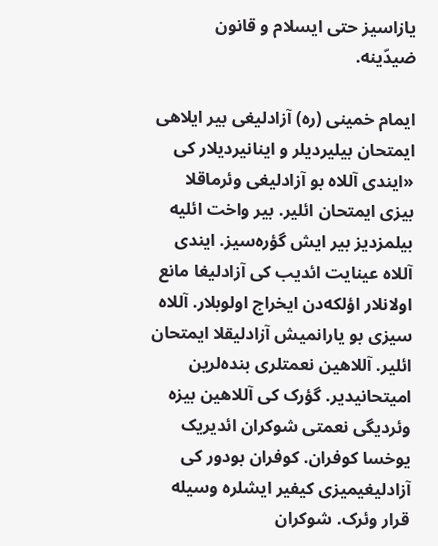یازاسیز حتی ایسلام و قانون ضیدّینه.

ایمام خمینی (ره) آزادلیغی بیر ایلاهی ایمتحان بیلیردیلر و اینانیردیلار کی «ایندی آللاه بو آزادلیغی وئرماقلا بیزی ایمتحان ائلیر. بیر واخت ائلیه بیلمزدیز بیر ایش گؤره‌سیز. ایندی آللاه عینایت ائدیب کی آزادلیغا مانع اولانلار اؤلکه‌دن ایخراج اولوبلار. آللاه سیزی بو یارانمیش آزادلیقلا ایمتحان ائلیر. آللاهین نعمتلری بنده‌لرین امیتحانیدیر. گؤرک کی آللاهین بیزه وئردیگی نعمتی شوکران ائدیریک یوخسا کوفران. کوفران بودور کی آزادلیغیمیزی کیفیر ایشلره وسیله قرار وئرک. شوکران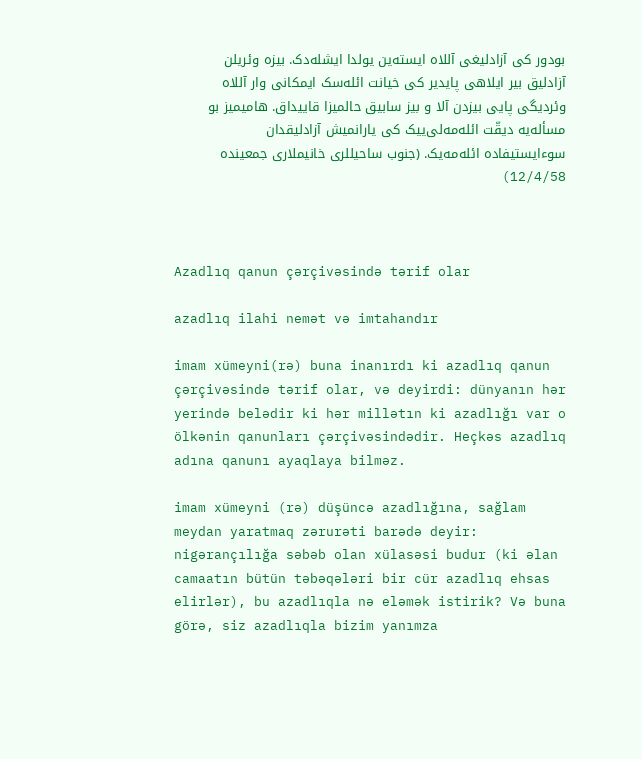بودور کی آزادلیغی آللاه ایسته‌ین یولدا ایشله‌دک. بیزه وئریلن آزادلیق بیر ایلاهی پایدیر کی خیانت ائله‌سک ایمکانی وار آللاه وئردیگی پایی بیزدن آلا و بیز سابیق حالمیزا قاییداق. هامیمیز بو مسأله‌یه دیقّت ائله‌مه‌لی‌ییک کی یارانمیش آزادلیقدان سوءایستیفاده ائله‌مه‌یک. (جنوب ساحیللری خانیملاری جمعینده 12/4/58)



Azadlıq qanun çərçivəsində tərif olar

azadlıq ilahi nemət və imtahandır

imam xümeyni(rə) buna inanırdı ki azadlıq qanun çərçivəsində tərif olar, və deyirdi: dünyanın hər yerində belədir ki hər millətın ki azadlığı var o ölkənin qanunları çərçivəsindədir. Heçkəs azadlıq adına qanunı ayaqlaya bilməz.

imam xümeyni (rə) düşüncə azadlığına, sağlam meydan yaratmaq zərurəti barədə deyir: nigərançılığa səbəb olan xülasəsi budur (ki əlan camaatın bütün təbəqələri bir cür azadlıq ehsas elirlər), bu azadlıqla nə eləmək istirik? Və buna görə, siz azadlıqla bizim yanımza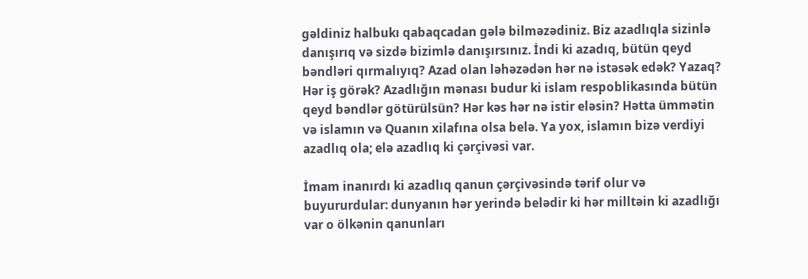gəldiniz halbukı qabaqcadan gələ bilməzədiniz. Biz azadlıqla sizinlə danışırıq və sizdə bizimlə danışırsınız. İndi ki azadıq, bütün qeyd bəndləri qırmalıyıq? Azad olan ləhəzədən hər nə istəsək edək? Yazaq? Hər iş görək? Azadlığın mənası budur ki islam respoblikasında bütün qeyd bəndlər götürülsün? Hər kəs hər nə istir eləsin? Hətta ümmətin və islamın və Quanın xilafına olsa belə. Ya yox, islamın bizə verdiyi azadlıq ola; elə azadlıq ki çərçivəsi var.

İmam inanırdı ki azadlıq qanun çərçivəsində tərif olur və buyururdular: dunyanın hər yerində belədir ki hər milltəin ki azadlığı var o ölkənin qanunları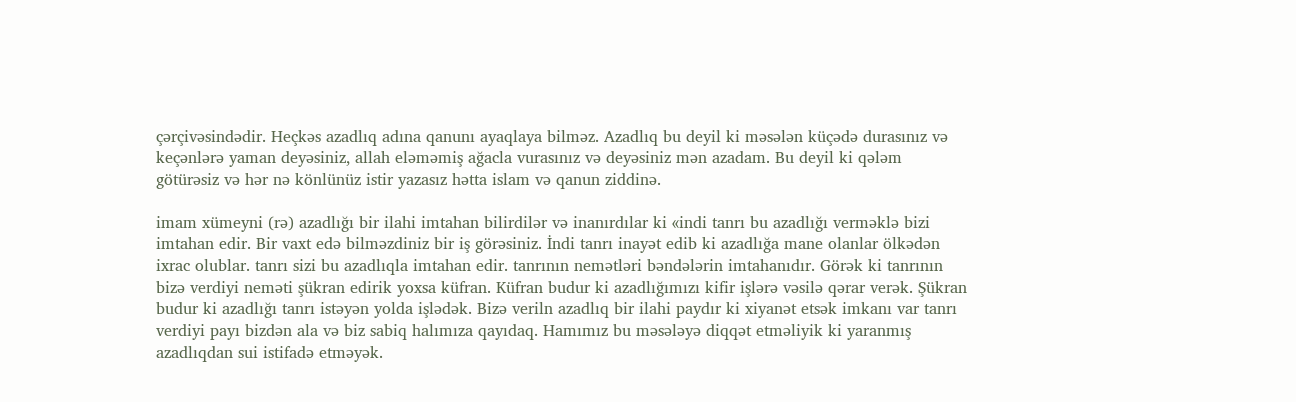çərçivəsindədir. Heçkəs azadlıq adına qanunı ayaqlaya bilməz. Azadlıq bu deyil ki məsələn küçədə durasınız və keçənlərə yaman deyəsiniz, allah eləməmiş ağacla vurasınız və deyəsiniz mən azadam. Bu deyil ki qələm götürəsiz və hər nə könlünüz istir yazasız hətta islam və qanun ziddinə.

imam xümeyni (rə) azadlığı bir ilahi imtahan bilirdilər və inanırdılar ki «indi tanrı bu azadlığı verməklə bizi imtahan edir. Bir vaxt edə bilməzdiniz bir iş görəsiniz. İndi tanrı inayət edib ki azadlığa mane olanlar ölkədən ixrac olublar. tanrı sizi bu azadlıqla imtahan edir. tanrının nemətləri bəndələrin imtahanıdır. Görək ki tanrının bizə verdiyi neməti şükran edirik yoxsa küfran. Küfran budur ki azadlığımızı kifir işlərə vəsilə qərar verək. Şükran budur ki azadlığı tanrı istəyən yolda işlədək. Bizə veriln azadlıq bir ilahi paydır ki xiyanət etsək imkanı var tanrı verdiyi payı bizdən ala və biz sabiq halımıza qayıdaq. Hamımız bu məsələyə diqqət etməliyik ki yaranmış azadlıqdan sui istifadə etməyək.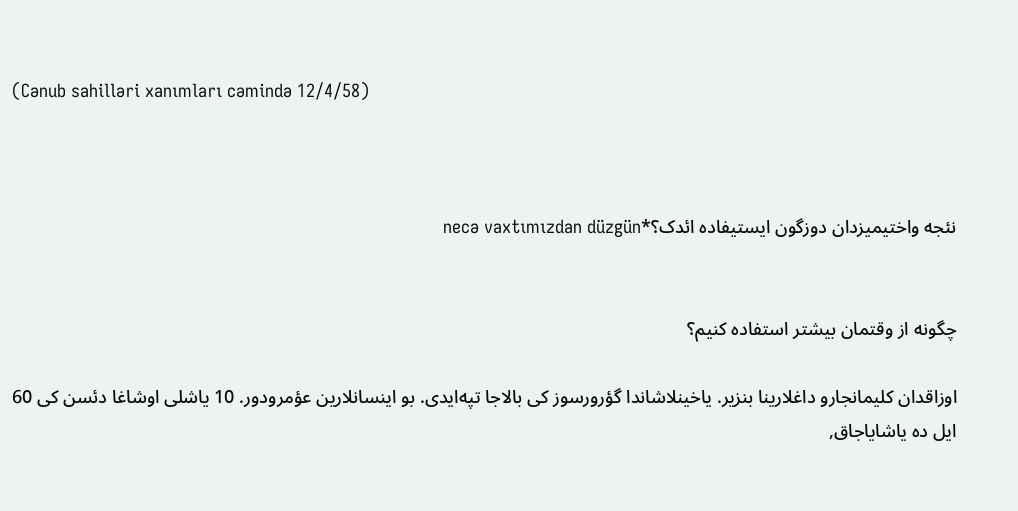(Cənub sahilləri xanımları cəmində 12/4/58)



نئجه واختیمیزدان دوزگون ایستیفاده ائدک؟*necə vaxtımızdan düzgün


چگونه از وقتمان بیشتر استفاده کنیم؟

اوزاقدان کلیمانجارو داغلارینا بنزیر. یاخینلاشاندا گؤرورسوز کی بالاجا تپه‌ایدی. بو اینسانلارین عؤمرودور. 10 یاشلی اوشاغا دئسن کی 60 ایل ده یاشایاجاق,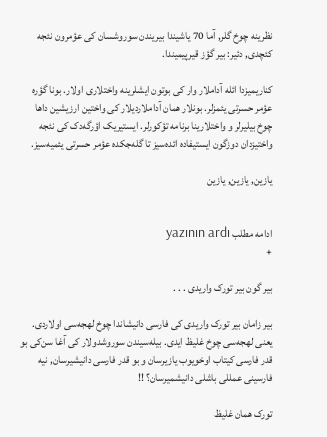نظرینه چوخ گلر, آما 70 یاشیندا بیریندن سوروشسان کی عؤمرون نئجه کئچدی, دئیر: بیر گؤز قیرپیمیندا.

کناریمیزدا ائله آداملار وار کی بوتون ایشلرینه واختلاری اولار. بونا گؤره عؤمر حسرتی یئمزلر. بونلار همان آداملاردیلار کی واختین ارزیشین داها چوخ بیلیرلر و واختلارینا برنامه تؤکورلر. ایستیریک اؤرگه‌دک کی نئجه واختیزدان دوزگون ایستیفاده ائده‌سیز تا گله‌جکده عؤمر حسرتی یئمیه‌سیز.

یازین, یازین, یازین


ادامه مطلب yazının ardı
+

بیر گون بیر تورک واریدی . . .

بیر زامان بیر تورک واریدی کی فارسی دانیشاندا چوخ لهجه‌سی اولاردی. یعنی لهجه‌سی چوخ غلیظ‌ ایدی. بیله‌سیندن سوروشدولار کی آغا سن‌کی بو قدر فارسی کیتاب اوخویوب یازیرسان و بو قدر فارسی دانیشیرسان, نیه فارسینی عمللی باشلی دانیشمیرسان؟ !!

تورک همان غلیظ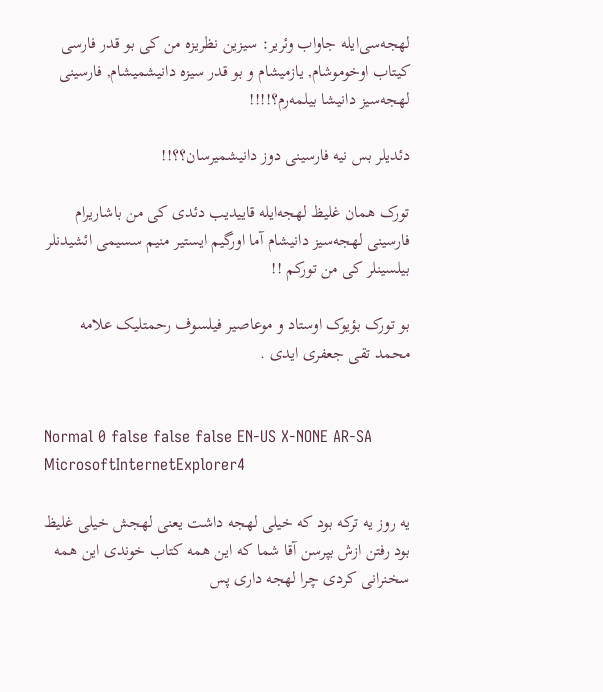لهجه‌سی‌ایله جاواب وئریر: سیزین نظریزه من کی بو قدر فارسی کیتاب اوخوموشام, یازمیشام و بو قدر سیزه دانیشمیشام, فارسینی لهجه‌سیز دانیشا بیلمه‌رم؟!!!!

دئدیلر بس نیه فارسینی دوز دانیشمیرسان؟؟!!

تورک همان غلیظ لهجه‌ایله قاییدیب دئدی کی من باشاریرام فارسینی لهجه‌سیز دانیشام آما اورگیم ایستیر منیم سسیمی ائشیدنلر بیلسینلر کی من تورکم !!

بو تورک بؤیوک اوستاد و موعاصیر فیلسوف رحمتلیک علامه محمد تقی جعفری ایدی .


Normal 0 false false false EN-US X-NONE AR-SA MicrosoftInternetExplorer4

یه روز یه ترکه بود که خیلی لهجه داشت یعنی لهجش خیلی غلیظ بود رفتن ازش بپرسن آقا شما که این همه کتاب خوندی این همه سخنرانی کردی چرا لهجه داری پس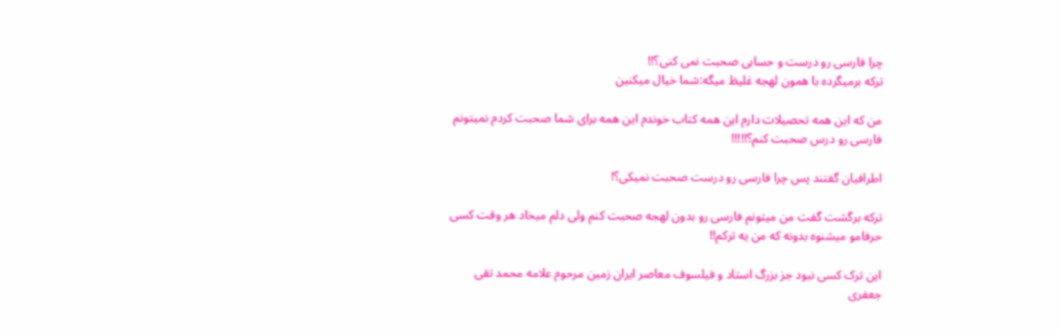چرا فارسی رو درست و حسابی صحبت نمی کنی؟!!
ترکه برمیگرده با همون لهجه غلیظ میگه:شما خیال میکنین

من که این همه تحصیلات دارم این همه کتاب خوندم این همه برای شما صحبت کردم نمیتونم فارسی رو درس صحبت کنم؟!!!!!

اطرافیان گفتند پس چرا فارسی رو درست صحبت نمیکی؟!

ترکه برگشت گفت من میتونم فارسی رو بدون لهجه صحبت کنم ولی دلم میخاد هر وقت کسی حرفامو میشنوه بدونه که من یه ترکم!!

این ترک کسی نبود جز بزرگ استاد و فیلسوف معاصر ایران زمین مرحوم علامه محمد تقی جعفری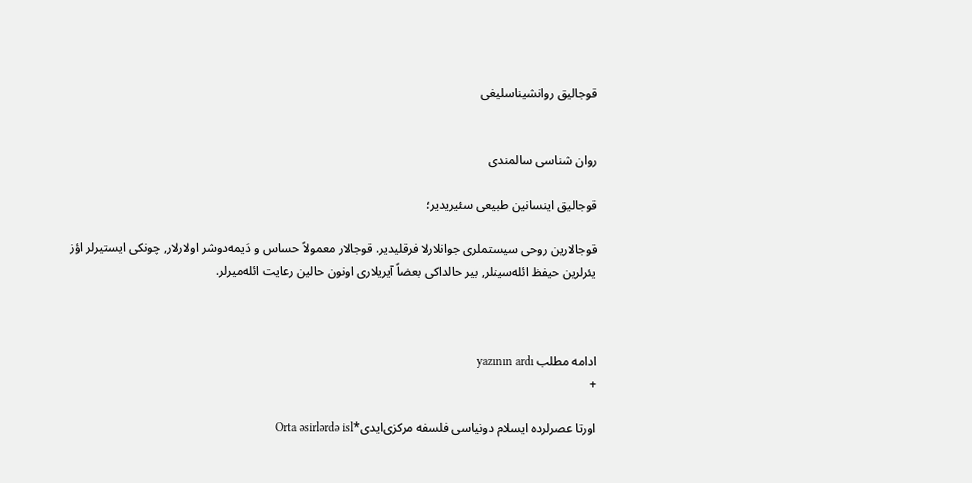قوجالیق روانشیناسلیغی


روان ‌شناسی سالمندی

قوجالیق اینسانین طبیعی سئیریدیر؛

قوجالارین روحی سیستملری جوانلارلا فرقلیدیر. قوجالار معمولاً حساس و دَیمه‌دوشر اولارلار, چونکی ایستیرلر اؤز یئرلرین حیفظ ائله‌سینلر, بیر حالداکی بعضاً آیریلاری اونون حالین رعایت ائله‌میرلر.



ادامه مطلب yazının ardı
+

اورتا عصرلرده ایسلام دونیاسی فلسفه مرکزی‌ایدی*Orta əsirlərdə isl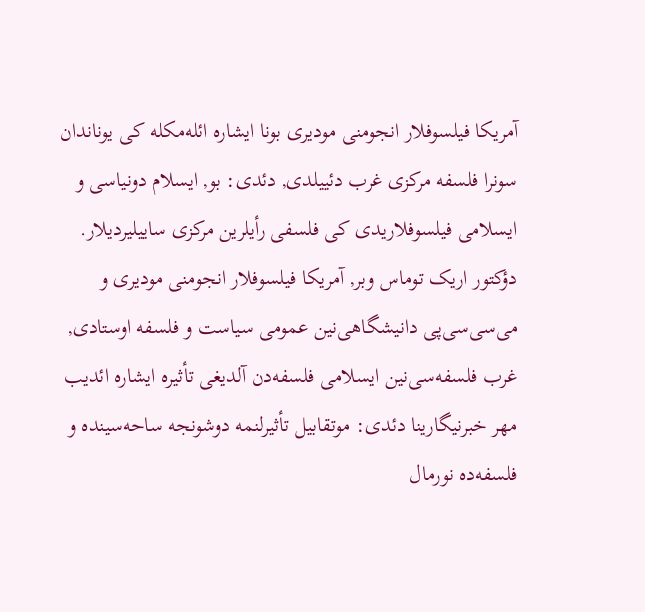آمریکا فیلسوفلار انجومنی مودیری بونا ایشاره ائله‌مکله کی یوناندان سونرا فلسفه مرکزی غرب دئییلدی, دئدی: بو, ایسلام دونیاسی و ایسلامی فیلسوفلاریدی کی فلسفی رأیلرین مرکزی ساییلیردیلار.
دؤکتور اریک توماس وبر, آمریکا فیلسوفلار انجومنی مودیری و می‌سی‌سی‌پی دانیشگاهی‌نین عمومی سیاست و فلسفه اوستادی, غرب فلسفه‌سی‌نین ایسلامی فلسفه‌دن آلدیغی تأثیره ایشاره ائدیب مهر خبرنیگارینا دئدی: موتقابیل تأثیرلنمه دوشونجه ساحه‌سینده و فلسفه‌ده نورمال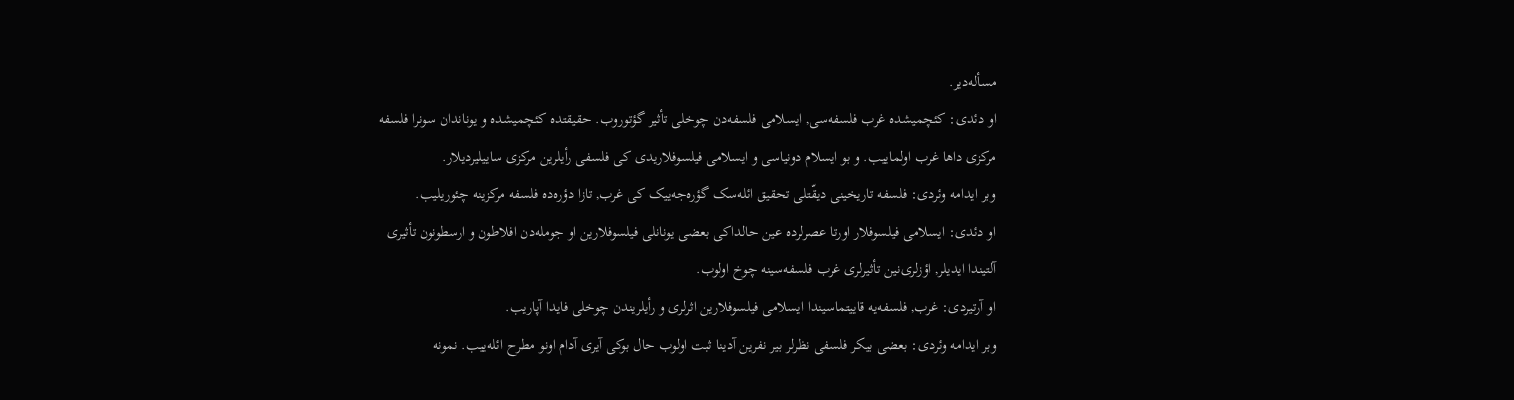مسأله‌دیر.
او دئدی: کئچمیشده غرب فلسفه‌سی, ایسلامی فلسفه‌دن چوخلی تأثیر گؤتوروب. حقیقتده کئچمیشده و یوناندان سونرا فلسفه مرکزی داها غرب اولماییب. و بو ایسلام دونیاسی و ایسلامی فیلسوفلاریدی کی فلسفی رأیلرین مرکزی ساییلیردیلار.
وبر ایدامه وئردی: فلسفه تاریخینی دیقّتلی تحقیق ائله‌سک گؤره‌جه‌ییک کی غرب, تازا دؤره‌ده فلسفه مرکزینه چئوریلیب.
او دئدی: ایسلامی فیلسوفلار اورتا عصرلرده عین حالداکی بعضی یونانلی فیلسوفلارین او جومله‌دن افلاطون و ارسطونون تأثیری آلتیندا ایدیلر, اؤزلری‌نین تأثیرلری غرب فلسفه‌سینه چوخ اولوب.
او آرتیردی: غرب, فلسفه‌یه قاییتماسیندا ایسلامی فیلسوفلارین اثرلری و رأیلریندن چوخلی فایدا آپاریب.
وبر ایدامه وئردی: بعضی بیکر فلسفی نظرلر بیر نفرین آدینا ثبت اولوب حال بوکی آیری آدام اونو مطرح ائله‌ییب. نمونه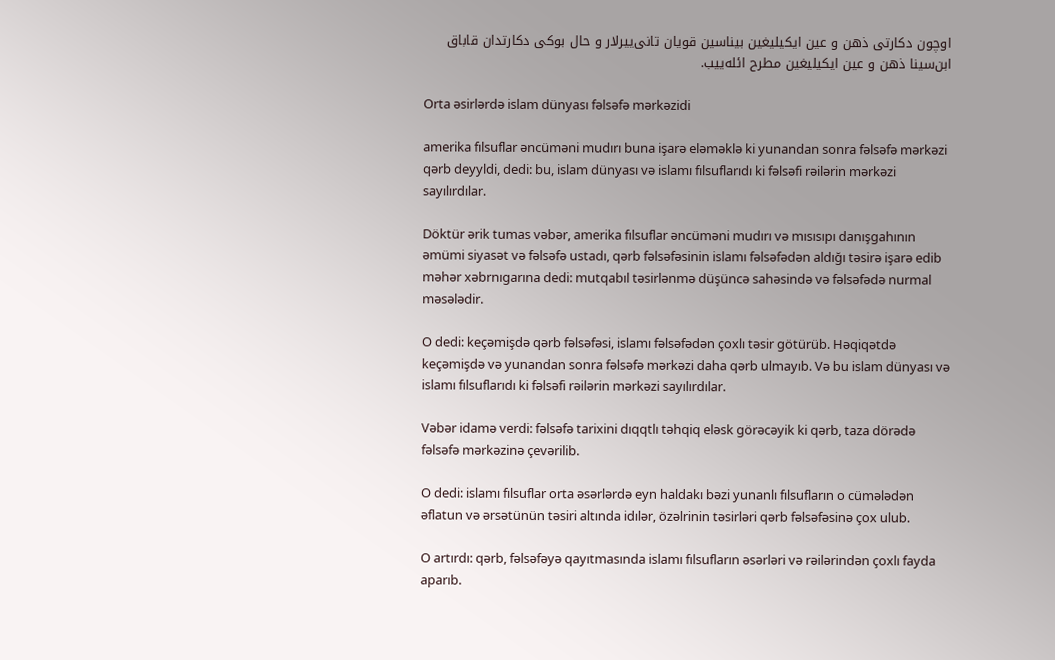اوچون دکارتی ذهن و عین ایکیلیغین بیناسین قویان تانی‌ییرلار و حال بوکی دکارتدان قاباق ابن‌سینا ذهن و عین ایکیلیغین مطرح ائله‌ییب.

Orta əsirlərdə islam dünyası fəlsəfə mərkəzidi

amerika fılsuflar əncüməni mudırı buna işarə eləməklə ki yunandan sonra fəlsəfə mərkəzi qərb deyyldi, dedi: bu, islam dünyası və islamı fılsuflarıdı ki fəlsəfi rəilərin mərkəzi sayılırdılar.

Döktür ərik tumas vəbər, amerika fılsuflar əncüməni mudırı və mısısıpı danışgahının əmümi siyasət və fəlsəfə ustadı, qərb fəlsəfəsinin islamı fəlsəfədən aldığı təsirə işarə edib məhər xəbrnıgarına dedi: mutqabıl təsirlənmə düşüncə sahəsində və fəlsəfədə nurmal məsələdir.

O dedi: keçəmişdə qərb fəlsəfəsi, islamı fəlsəfədən çoxlı təsir götürüb. Həqiqətdə keçəmişdə və yunandan sonra fəlsəfə mərkəzi daha qərb ulmayıb. Və bu islam dünyası və islamı fılsuflarıdı ki fəlsəfi rəilərin mərkəzi sayılırdılar.

Vəbər idamə verdi: fəlsəfə tarixini dıqqtlı təhqiq eləsk görəcəyik ki qərb, taza dörədə fəlsəfə mərkəzinə çevərilib.

O dedi: islamı fılsuflar orta əsərlərdə eyn haldakı bəzi yunanlı fılsufların o cümələdən əflatun və ərsətünün təsiri altında idılər, özəlrinin təsirləri qərb fəlsəfəsinə çox ulub.

O artırdı: qərb, fəlsəfəyə qayıtmasında islamı fılsufların əsərləri və rəilərindən çoxlı fayda aparıb.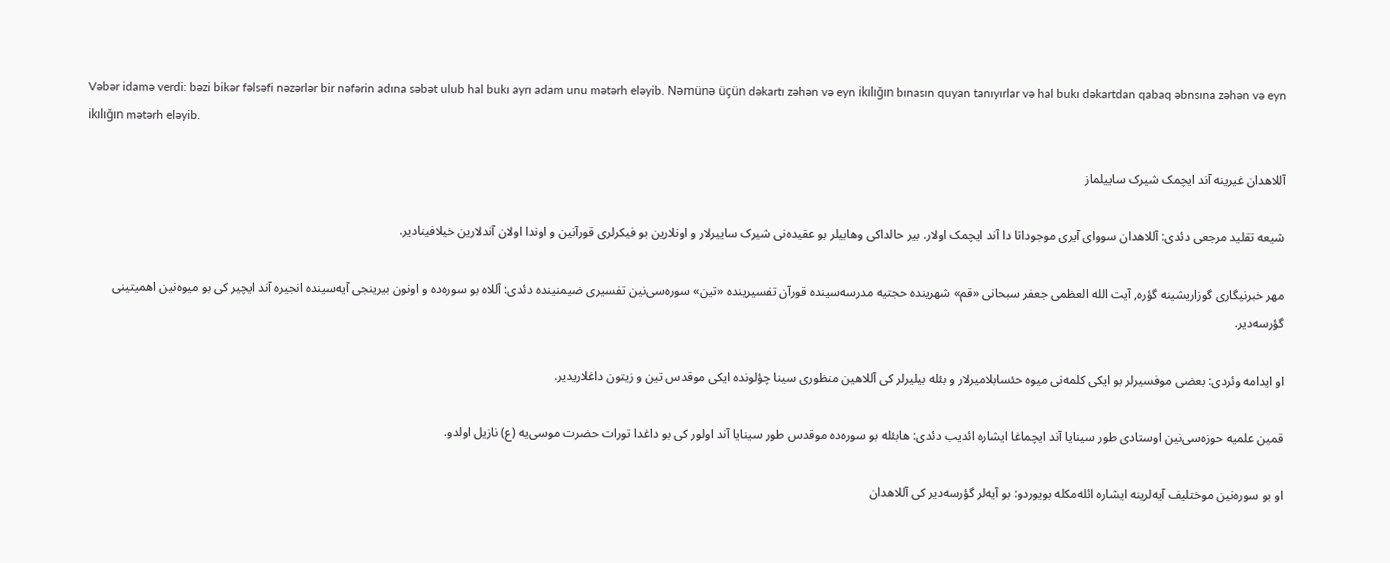Vəbər idamə verdi: bəzi bikər fəlsəfi nəzərlər bir nəfərin adına səbət ulub hal bukı ayrı adam unu mətərh eləyib. Nəmünə üçün dəkartı zəhən və eyn ikılığın bınasın quyan tanıyırlar və hal bukı dəkartdan qabaq əbnsına zəhən və eyn ikılığın mətərh eləyib.

آللاهدان غیرینه آند ایچمک شیرک ساییلماز

شیعه تقلید مرجعی دئدی: آللاهدان سووای آیری موجوداتا دا آند ایچمک اولار. بیر حالداکی وهابیلر بو عقیده‌نی شیرک ساییرلار و اونلارین بو فیکرلری قورآنین و اوندا اولان آندلارین خیلافینادیر.

مهر خبرنیگاری‌ گوزاریشینه گؤره, آیت‌ الله العظمی جعفر سبحانی «قم» شهرینده حجتیه مدرسه‌سینده قورآن تفسیرینده «تین» سوره‌سی‌نین تفسیری ضیمنینده دئدی: آللاه بو سوره‌ده و اونون بیرینجی آیه‌سینده انجیره آند ایچیر کی بو میوه‌نین اهمیتینی گؤرسه‌دیر.

او ایدامه وئردی: بعضی موفسیرلر بو ایکی کلمه‌نی میوه حئسابلامیرلار و بئله بیلیرلر کی آللاهین منظوری سینا چؤلونده ایکی موقدس تین و زیتون داغلاریدیر.

قمین علمیه حوزه‌سی‌نین اوستادی طور سینایا آند ایچماغا ایشاره ائدیب دئدی: هابئله بو سوره‌ده موقدس طور سینایا آند اولور کی بو داغدا تورات حضرت موسی‌یه (ع) نازیل اولدو.

او بو سوره‌نین موختلیف آیه‌لرینه ایشاره ائله‌مکله بویوردو: بو آیه‌لر گؤرسه‌دیر کی آللاهدان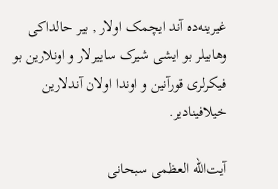غیرینه‌ده آند ایچمک اولار , بیر حالداکی وهابیلر بو ایشی شیرک ساییرلار و اونلارین بو فیکرلری قورآنین و اوندا اولان آندلارین خیلافینادیر.

آیت‌الله العظمی سبحانی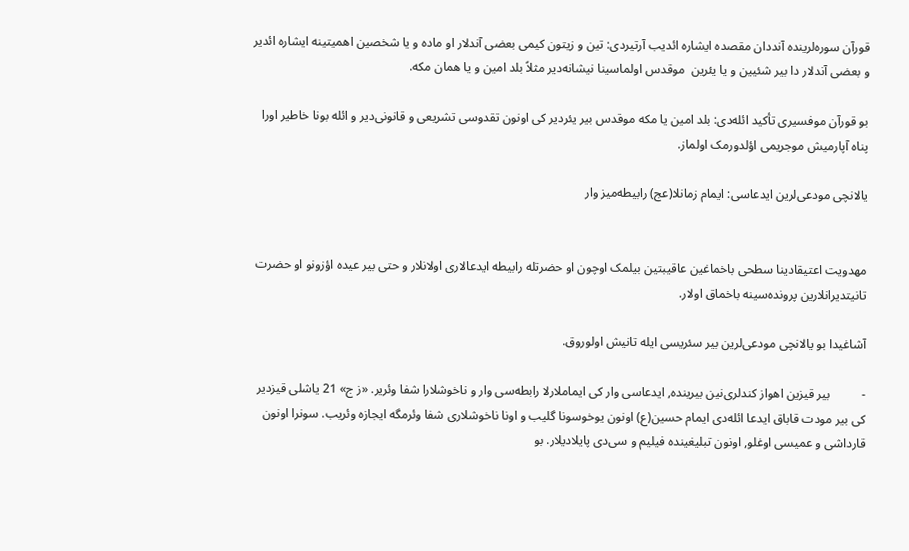قورآن سوره‌لرینده آنددان مقصده ایشاره ائدیب آرتیردی: تین و زیتون کیمی بعضی آندلار او ماده و یا شخصین اهمیتینه ایشاره ائدیر و بعضی آندلار دا بیر شئیین و یا یئرین  موقدس اولماسینا نیشانه‌دیر مثلاً بلد امین و یا همان مکه.

بو قورآن موفسیری تأکید ائله‌دی: بلد امین یا مکه موقدس بیر یئردیر کی اونون تقدوسی تشریعی و قانونی‌دیر و ائله بونا خاطیر اورا پناه آپارمیش موجریمی اؤلدورمک اولماز.

یالانچی مودعی‌لرین ایدعاسی: ایمام زمانلا(عج) رابیطه‌میز وار


مهدویت اعتیقادینا سطحی باخماغین عاقیبتین بیلمک اوچون او حضرتله رابیطه ایدعالاری اولانلار و حتی بیر عیده اؤزونو او حضرت تانیتدیرانلارین پرونده‌سینه باخماق اولار.

آشاغیدا بو یالانچی مودعی‌لرین بیر سئریسی ایله تانیش اولوروق.

-          بیر قیزین اهواز کندلری‌نین بیرینده, ایدعاسی وار کی ایماملارلا رابطه‌سی وار و ناخوشلارا شفا وئریر. «ز ج» 21 یاشلی قیزدیر کی بیر مودت قاباق ایدعا ائله‌دی ایمام حسین(ع) اونون یوخوسونا گلیب و اونا ناخوشلاری شفا وئرمگه ایجازه وئریب. سونرا اونون قارداشی و عمیسی اوغلو, اونون تبلیغینده فیلیم و سی‌دی پایلادیلار. بو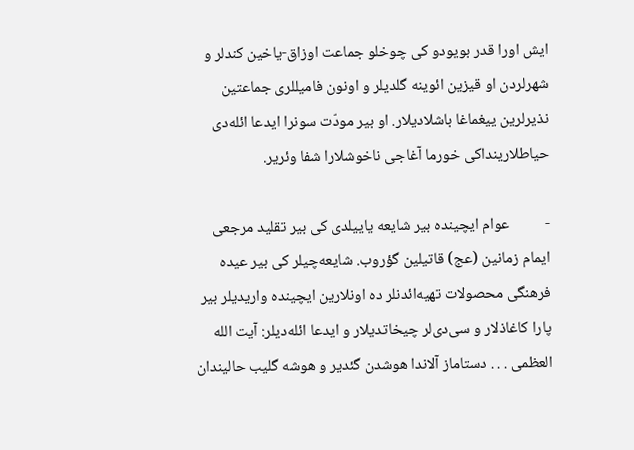ایش اورا قدر بویودو کی چوخلو جماعت اوزاق-یاخین کندلر و شهرلردن او قیزین ائوینه گلدیلر و اونون فامیللری جماعتین نذیرلرین ییغماغا باشلادیلار. او بیر مودّت سونرا ایدعا ائله‌دی حیاطلارینداکی خورما آغاجی ناخوشلارا شفا وئریر.

-          عوام ایچینده بیر شایعه‌ یاییلدی کی بیر تقلید مرجعی ایمام زمانین (عج) قاتیلین گؤروب. شایعه‌چیلر کی بیر عیده فرهنگی محصولات تهیه‌ائدنلر ده اونلارین ایچینده واریدیلر بیر پارا کاغاذلار و سی‌دی‌لر چیخاتدیلار و ایدعا ائله‌دیلر: آیت الله العظمی . . . دستاماز آلاندا هوشدن گئدیر و هوشه گلیب حالیندان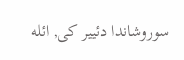سوروشاندا دئییر کی, ائله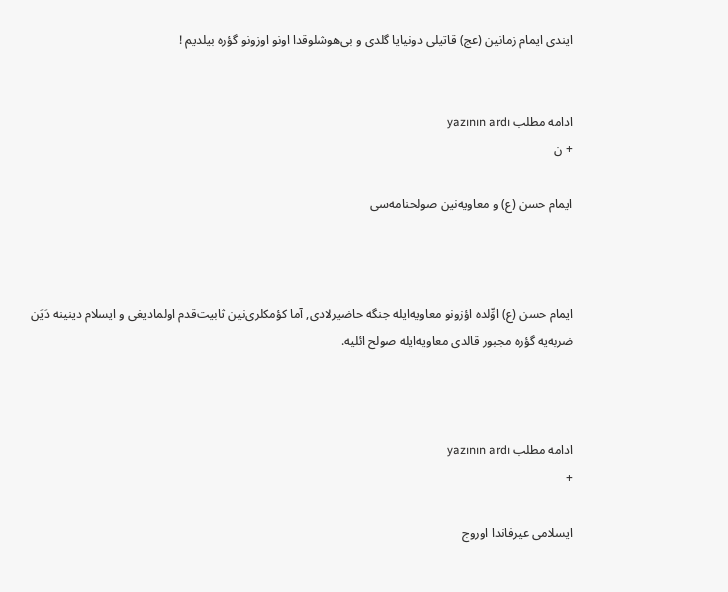ایندی ایمام زمانین (عج) قاتیلی دونیایا گلدی و بی‌هوشلوقدا اونو اوزونو گؤره بیلدیم !


ادامه مطلب yazının ardı
+ ن

ایمام حسن (ع) و معاویه‌نین صولحنامه‌سی



ایمام حسن (ع) اوِّلده اؤزونو معاویه‌ایله جنگه حاضیرلادی, آما کؤمکلری‌نین ثابیت‌قدم اولمادیغی و ایسلام دینینه دَیَن ضربه‌یه گؤره مجبور قالدی معاویه‌ایله صولح ائلیه.



ادامه مطلب yazının ardı
+

ایسلامی عیرفاندا اوروج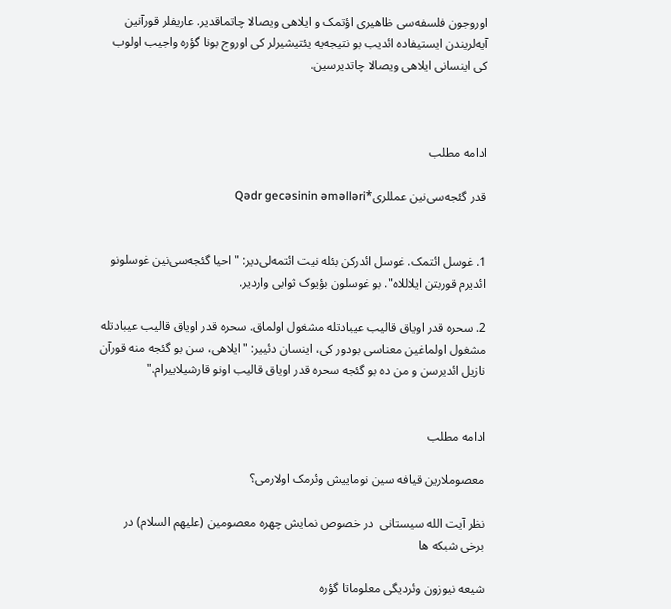اوروجون فلسفه‌سی ظاهیری اؤتمک و ایلاهی ویصالا چاتماقدیر. عاریفلر قورآنین آیه‌لریندن ایستیفاده ائدیب بو نتیجه‌یه یئتیشیرلر کی اوروج بونا گؤره واجیب اولوب کی اینسانی ایلاهی ویصالا چاتدیرسین.



ادامه مطلب

قدر گئجه‌سی‌نین عمللری*Qədr gecəsinin əməlləri


1. غوسل ائتمک. غوسل ائدرکن بئله نیت ائتمه‌لی‌دیر: "احیا گئجه‌سی‌نین غوسلونو ائدیرم قوربتن ایلاللاه". بو غوسلون بؤیوک ثوابی واردیر.

2. سحره قدر اویاق قالیب عیبادتله مشغول اولماق. سحره قدر اویاق قالیب عیبادتله مشغول اولماغین معناسی بودور کی، اینسان دئییر: "ایلاهی، سن بو گئجه منه قورآن نازیل ائدیرسن و من ده بو گئجه سحره قدر اویاق قالیب اونو قارشیلاییرام."


ادامه مطلب

معصوملارین قیافه سین نوماییش وئرمک اولارمی؟

نظر آیت الله سیستانی  در خصوص نمایش چهره معصومین (علیهم السلام) در برخی شبکه ها

شیعه نیوزون وئردیگی معلوماتا گؤره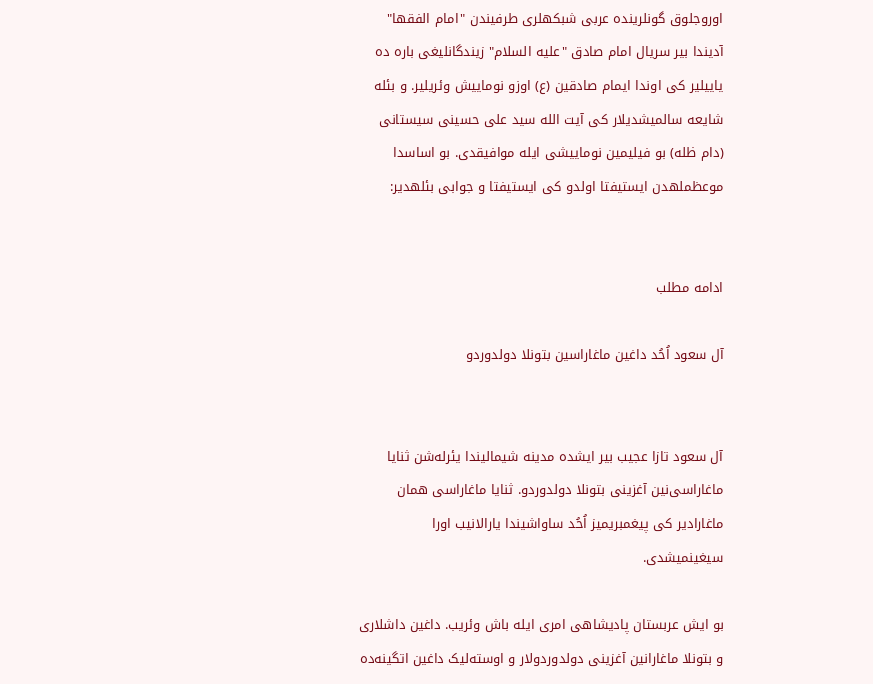اوروجلوق گونلرینده عربی شبکهلری طرفیندن "امام الفقها" آدیندا بیر سریال امام صادق "علیه السلام" زیندگانلیغی باره ده یاییلیر کی اوندا ایمام صادقین (ع) اوزو نوماییش وئریلیر. و بئله شایعه سالمیشدیلار کی آیت الله سید علی حسینی سیستانی (دام ظله) بو فیلیمین نوماییشی ایله موافیقدی. بو اساسدا موعظملهدن ایستیفتا اولدو کی ایستیفتا و جوابی بئلهدیر:


ادامه مطلب

آل سعود اُحُد داغین ماغاراسین بتونلا دولدوردو


آل سعود تازا عجیب بیر ایشده مدینه شیمالیندا یئرله‌شن ثنایا ماغاراسی‌نین آغزینی بتونلا دولدوردو. ثنایا ماغاراسی همان ماغارادیر کی پیغمبریمیز اُحُد ساواشیندا یارالانیب اورا سیغینمیشدی.

بو ایش عربستان پادیشاهی امری ایله باش وئریب. داغین داشلاری و بتونلا ماغارانین آغزینی دولدوردولار و اوسته‌لیک داغین اتگینه‌ده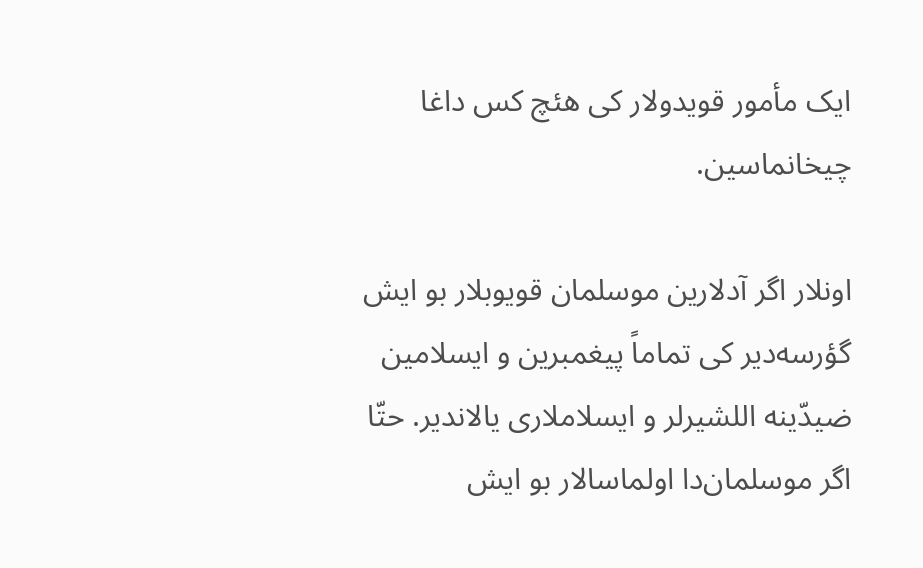ایک مأمور قویدولار کی هئچ کس داغا چیخانماسین.

اونلار اگر آدلارین موسلمان قویوبلار بو ایش گؤرسه‌دیر کی تماماً پیغمبرین و ایسلامین ضیدّینه اللشیرلر و ایسلاملاری یالاندیر. حتّا اگر موسلمان‌دا اولماسالار بو ایش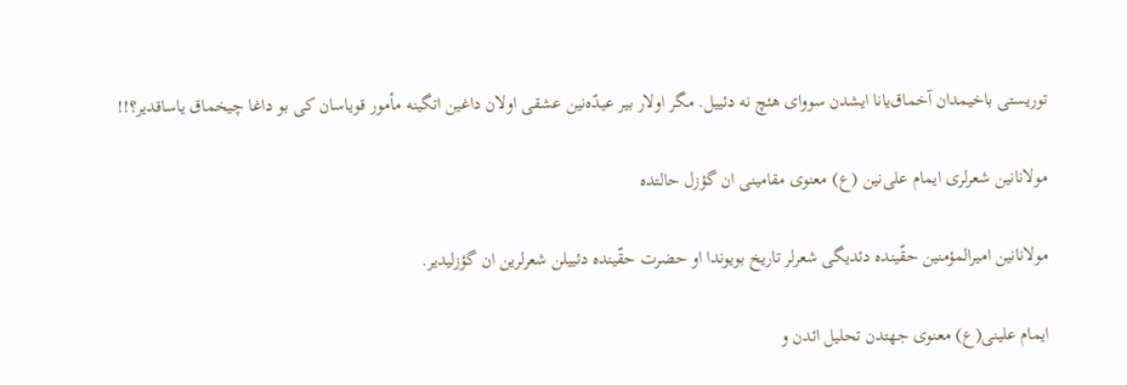توریستی باخیمدان آخماق‌یانا ایشدن سووای هئچ نه دئییل. مگر اولار بیر عیدّه‌نین عشقی اولان داغین اتگینه مأمور قویاسان کی بو داغا چیخماق یاساقدیر؟!!

مولانانین شعرلری ایمام علی‌نین (ع) معنوی مقامینی ان گؤزل حالتده

مولانانین امیرالمؤمنین حقّینده دئدیگی شعرلر تاریخ بویوندا او حضرت حقّینده دئییلن شعرلرین ان گؤزلیدیر.

ایمام علینی(ع) معنوی جهتدن تحلیل ائدن و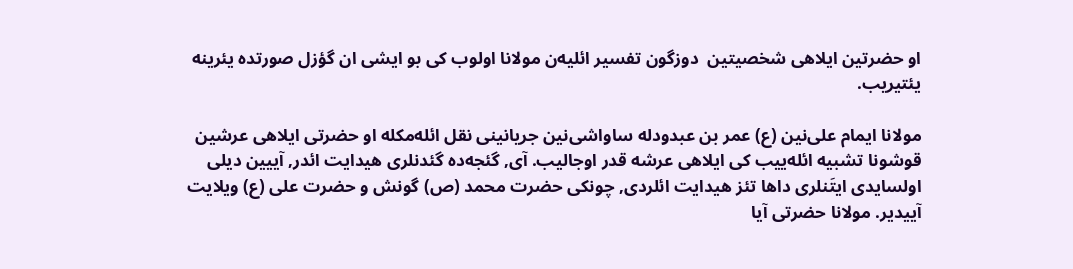او حضرتین ایلاهی شخصیتین  دوزگون تفسیر ائلیه‌ن مولانا اولوب کی بو ایشی ان گؤزل صورتده یئرینه یئتیریب.

مولانا ایمام علی‌نین (ع) عمر بن عبدودله ساواشی‌نین جریانینی نقل ائله‌مکله او حضرتی ایلاهی عرشین قوشونا تشبیه ائله‌ییب کی ایلاهی عرشه قدر اوجالیب. آی, گئجه‌ده گئدنلری هیدایت ائدر, آییین دیلی اولسایدی ایتَنلری داها تئز هیدایت ائلردی, چونکی حضرت محمد (ص) گونش و حضرت علی (ع) ویلایت آییدیر. مولانا حضرتی آیا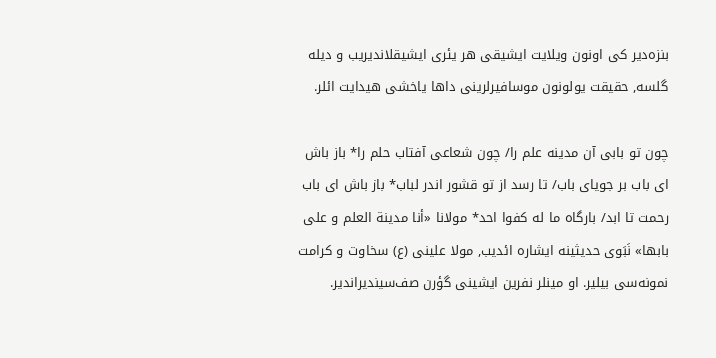بنزه‌دیر کی اونون ویلایت ایشیقی هر یئری ایشیقلاندیریب و دیله گلسه, حقیقت یولونون موسافیرلرینی داها یاخشی هیدایت ائلر.

چون تو بابی آن مدینه علم را/ چون شعاعی آفتاب حلم را* باز باش ای باب بر جویای باب/ تا رسد از تو قشور اندر لباب* باز باش ای باب رحمت تا ابد/ بارگاه ما له کفوا احد* مولانا «أنا مدینة العلم و علی بابها» نَبَوی حدیثینه ایشاره ائدیب, مولا علینی (ع) سخاوت و کرامت نمونه‌سی بیلیر. او مینلر نفرین ایشینی گؤرن صف‌سیندیراندیر.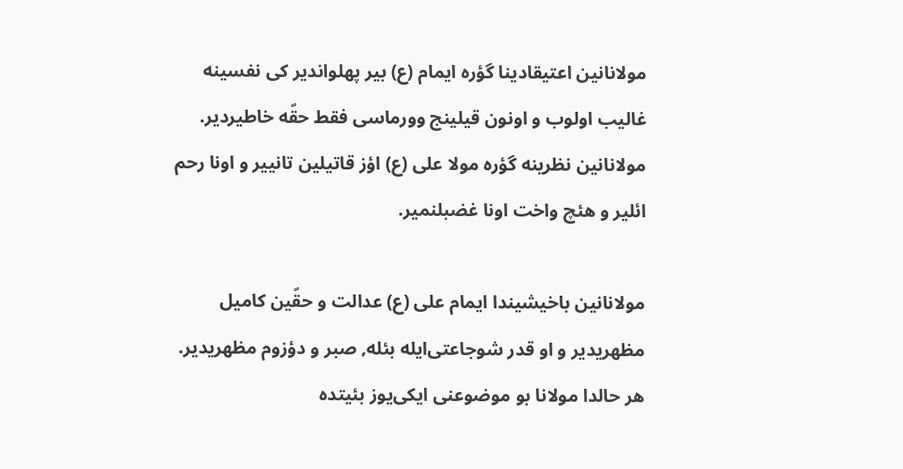مولانانین اعتیقادینا گؤره ایمام (ع) بیر پهلواندیر کی نفسینه غالیب اولوب و اونون قیلینج وورماسی فقط حقّه خاطیردیر. مولانانین نظرینه گؤره مولا علی (ع) اؤز قاتیلین تانییر و اونا رحم ائلیر و هئچ واخت اونا غضبلنمیر.

مولانانین باخیشیندا ایمام علی (ع) عدالت و حقّین کامیل مظهریدیر و او قدر شوجاعتی‌ایله بئله, صبر و دؤزوم مظهریدیر. هر حالدا مولانا بو موضوعنی ایکی‌یوز بئیتده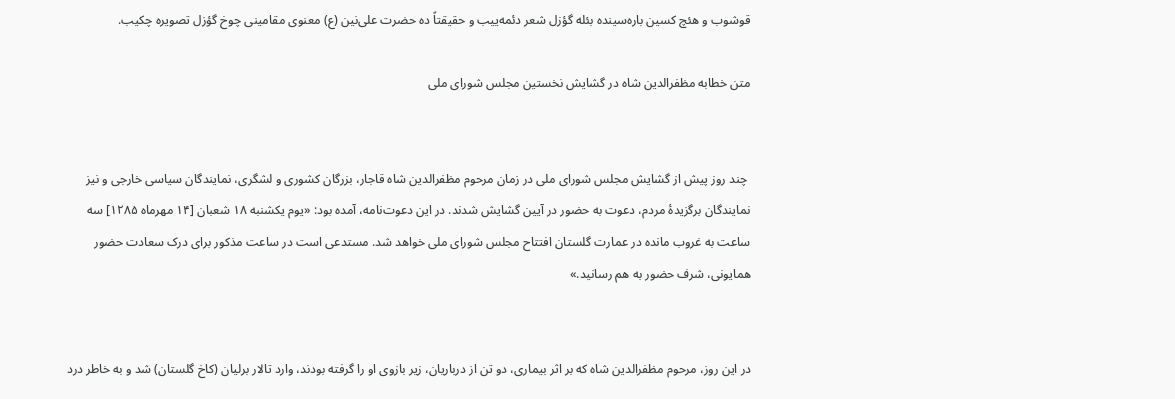قوشوب و هئچ کسین باره‌سینده بئله گؤزل شعر دئمه‌ییب و حقیقتاً ده حضرت علی‌نین (ع) معنوی مقامینی چوخ گؤزل تصویره چکیب.

متن خطابه مظفرالدین شاه در گشایش نخستین مجلس شورای ملی


 چند روز پیش از گشایش مجلس شورای ملی در زمان مرحوم مظفرالدین شاه قاجار، بزرگان کشوری و لشگری، نمایندگان سیاسی خارجی و نیز نمایندگان برگزیدهٔ مردم، دعوت به حضور در آیین گشایش شدند. در این دعوت‌نامه، آمده بود: «یوم یکشنبه ۱۸ شعبان [۱۴ مهرماه ۱۲۸۵] سه ساعت به غروب مانده در عمارت گلستان افتتاح مجلس شورای ملی خواهد شد. مستدعی است در ساعت مذکور برای درک سعادت حضور همایونی، شرف حضور به هم رسانید.»


در این روز، مرحوم مظفرالدین شاه که بر اثر بیماری، دو تن از درباریان، زیر بازوی او را گرفته بودند، وارد تالار برلیان (کاخ گلستان) شد و به خاطر درد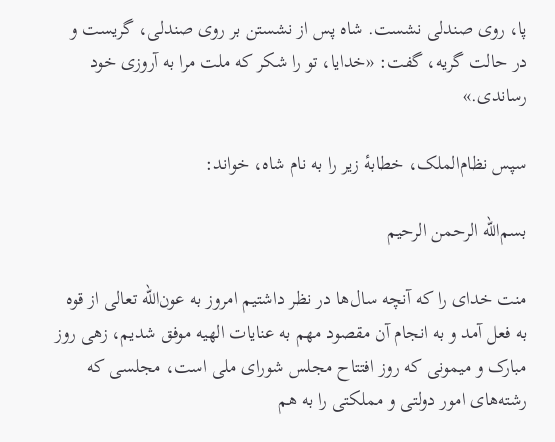پا، روی صندلی نشست. شاه پس از نشستن بر روی صندلی، گریست و در حالت گریه، گفت: «خدایا، تو را شکر که ملت مرا به آروزی خود رساندی.»

سپس نظام‌الملک، خطابهٔ زیر را به نام شاه، خواند:

بسم‌الله الرحمن الرحیم

منت خدای را که آنچه سال‌ها در نظر داشتیم امروز به عون‌الله تعالی از قوه به فعل آمد و به انجام آن مقصود مهم به عنایات الهیه موفق شدیم، زهی روز مبارک و میمونی که روز افتتاح مجلس شورای ملی است، مجلسی که رشته‌های امور دولتی و مملکتی را به هم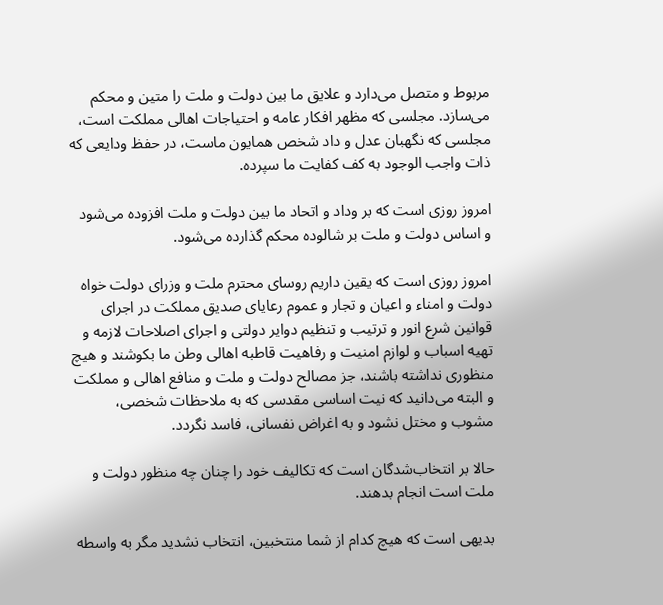مربوط و متصل می‌دارد و علایق ما بین دولت و ملت را متین و محکم می‌سازد. مجلسی که مظهر افکار عامه و احتیاجات اهالی مملکت است، مجلسی که نگهبان عدل و داد شخص همایون ماست، در حفظ ودایعی که ذات واجب الوجود به کف کفایت ما سپرده.

امروز روزی است که بر وداد و اتحاد ما بین دولت و ملت افزوده می‌شود و اساس دولت و ملت بر شالوده محکم گذارده می‌شود.

امروز روزی است که یقین داریم روسای محترم ملت و وزرای دولت خواه دولت و امناء و اعیان و تجار و عموم رعایای صدیق مملکت در اجرای قوانین شرع انور و ترتیب و تنظیم دوایر دولتی و اجرای اصلاحات لازمه و تهیه اسباب و لوازم امنیت و رفاهیت قاطبه اهالی وطن ما بکوشند و هیچ منظوری نداشته باشند، جز مصالح دولت و ملت و منافع اهالی و مملکت و البته می‌دانید که نیت اساسی مقدسی که به ملاحظات شخصی، مشوب و مختل نشود و به اغراض نفسانی، فاسد نگردد.

حالا بر انتخاب‌شدگان است که تکالیف خود را چنان چه منظور دولت و ملت است انجام بدهند.

بدیهی است که هیچ کدام از شما منتخبین، انتخاب نشدید مگر به واسطه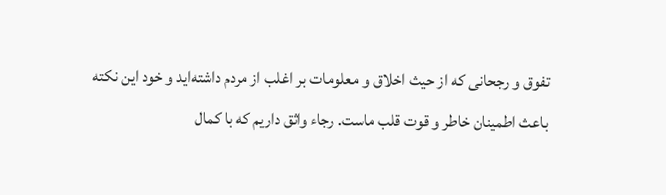تفوق و رجحانی که از حیث اخلاق و معلومات بر اغلب از مردم داشته‌اید و خود این نکته باعث اطمینان خاطر و قوت قلب ماست. رجاء واثق داریم که با کمال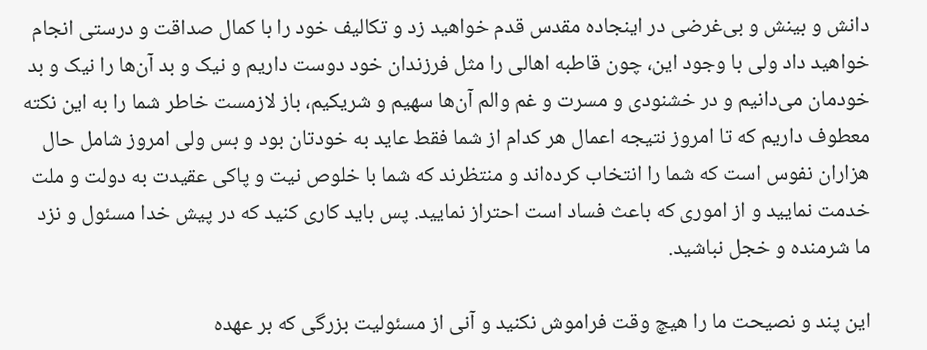دانش و بینش و بی‌غرضی در اینجاده مقدس قدم خواهید زد و تکالیف خود را با کمال صداقت و درستی انجام خواهید داد ولی با وجود این، چون قاطبه اهالی را مثل فرزندان خود دوست داریم و نیک و بد آن‌ها را نیک و بد خودمان می‌دانیم و در خشنودی و مسرت و غم والم آن‌ها سهیم و شریکیم، باز لازمست خاطر شما را به این نکته معطوف داریم که تا امروز نتیجه اعمال هر کدام از شما فقط عاید به خودتان بود و بس ولی امروز شامل حال هزاران نفوس است که شما را انتخاب کرده‌اند و منتظرند که شما با خلوص نیت و پاکی عقیدت به دولت و ملت خدمت نمایید و از اموری که باعث فساد است احتراز نمایید. پس باید کاری کنید که در پیش خدا مسئول و نزد ما شرمنده و خجل نباشید.

این پند و نصیحت ما را هیچ وقت فراموش نکنید و آنی از مسئولیت بزرگی که بر عهده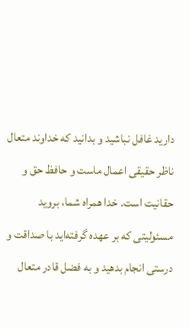دارید غافل نباشید و بدانید که خداوند متعال ناظر حقیقی اعمال ماست و حافظ حق و حقانیت است. خدا همراه شما، بروید مسئولیتی که بر عهده گرفته‌اید با صداقت و درستی انجام بدهید و به فضل قادر متعال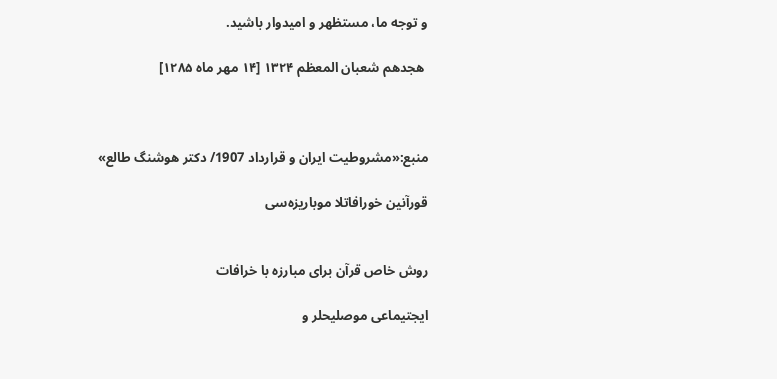و توجه ما، مستظهر و امیدوار باشید.

 هجدهم شعبان المعظم ۱۳۲۴ [۱۴ مهر ماه ۱۲۸۵]



منبع:«مشروطیت ایران و قرارداد 1907/ دکتر هوشنگ طالع»

قورآنین خورافاتلا موباریزه‌سی


روش خاص قرآن برای مبارزه با خرافات

ایجتیماعی موصلیحلر و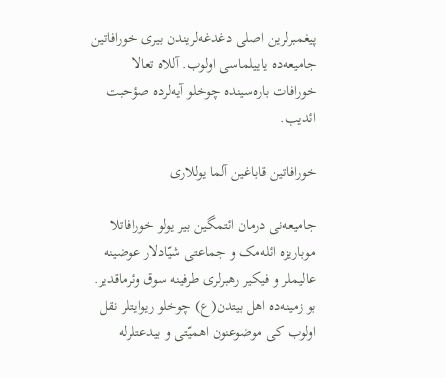پیغمبرلرین اصلی دغدغه‌لریندن بیری خورافاتین جامیعه‌ده یاییلماسی اولوب. آللاه تعالا خورافات باره‌سینده چوخلو آیه‌لرده صؤحبت ائدیب.

خورافاتین قاباغین آلما یوللاری

جامیعه‌نی درمان ائتمگین بیر یولو خورافاتلا موباریزه ائله‌مک و جماعتی شیّادلار عوضینه عالیملر و فیکیر رهبرلری طرفینه سوق وئرماقدیر. بو زمینه‌ده اهل بیتدن(ع) چوخلو ریوایتلر نقل اولوب کی موضوعنون اهمیّتی و بیدعتلرله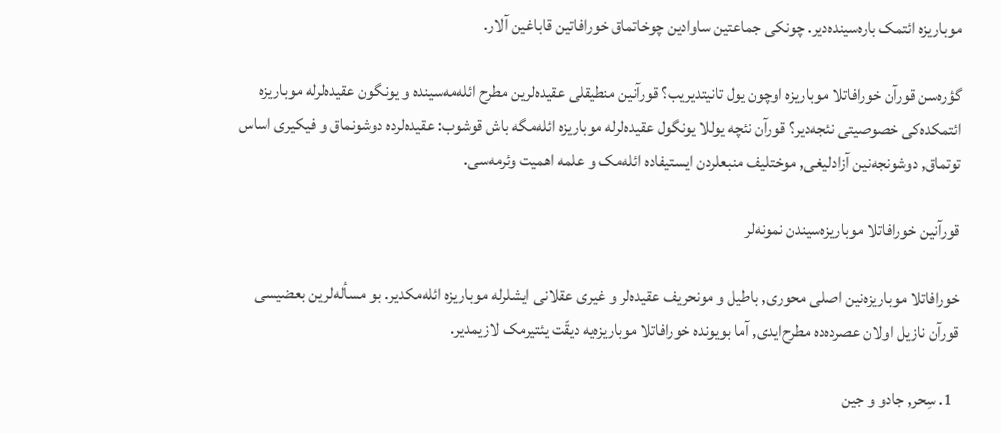موباریزه ائتمک باره‌سینده‌دیر. چونکی جماعتین ساوادین چوخاتماق خورافاتین قاباغین آلار.

گؤره‌سن قورآن خورافاتلا موباریزه اوچون یول تانیتدیریب؟ قورآنین منطیقلی عقیده‌لرین مطرح ائله‌مه‌سینده و یونگون عقیده‌لرله موباریزه ائتمکده‌کی خصوصیتی نئجه‌دیر؟ قورآن نئچه یوللا یونگول عقیده‌لرله موباریزه ائله‌مگه باش قوشوب: عقیده‌لرده دوشونماق و فیکیری اساس توتماق, دوشونجه‌نین آزادلیغی, موختلیف منبعلردن ایستیفاده ائله‌مک و علمه اهمیت وئرمه‌سی.

قورآنین خورافاتلا موباریزه‌سیندن نمونه‌لر

خورافاتلا موباریزه‌نین اصلی محوری, باطیل و مونحریف عقیده‌لر و غیری عقلانی ایشلرله موباریزه ائله‌مکدیر. بو مسأله‌لرین بعضیسی قورآن نازیل اولان عصرده‌ده مطرح‌ایدی, آما بویونده خورافاتلا موباریزه‌یه دیقّت یئتیرمک لازیمدیر.

  1. سِحر, جادو و جین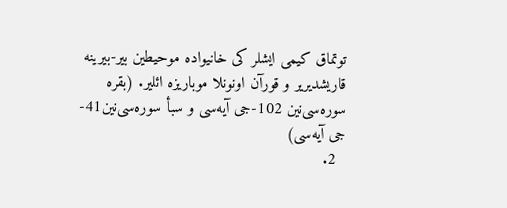توتماق کیمی ایشلر کی خانیواده موحیطین بیر-بیرینه قاریشدیریر و قورآن اونونلا موباریزه ائلیر. (بقره سوره‌سی‌نین 102-جی آیه‌سی و سبأ سوره‌سی‌نین41-جی آیه‌سی)
  2.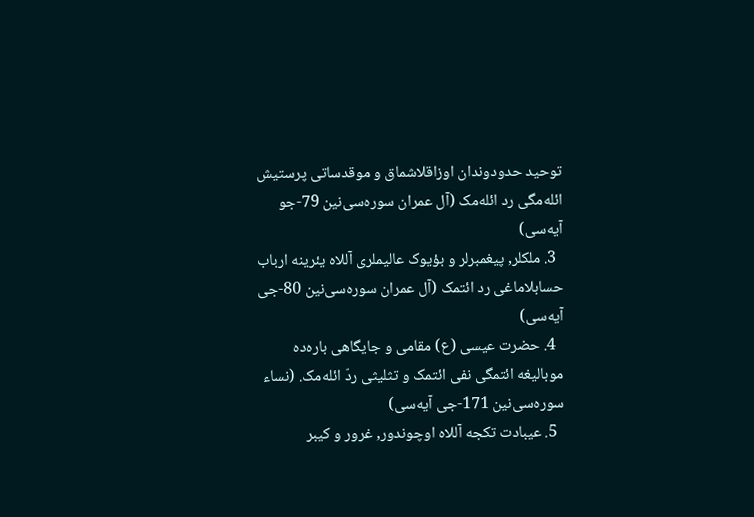توحید حدودوندان اوزاقلاشماق و موقدساتی پرستیش ائله‌مگی رد ائله‌مک (آل عمران سوره‌سی‌نین 79-جو آیه‌سی)
  3. ملکلر, پیغمبرلر و بؤیوک عالیملری آللاه یئرینه ارباب حسابلاماغی رد ائتمک (آل عمران سوره‌سی‌نین 80-جی آیه‌سی)
  4. حضرت عیسی (ع) مقامی و جایگاهی باره‌ده موبالیغه ائتمگی نفی ائتمک و تثلیثی ردّ ائله‌مک. (نساء سوره‌سی‌نین 171-جی آیه‌سی)
  5. عیبادت تکجه آللاه اوچوندور, غرور و کیبر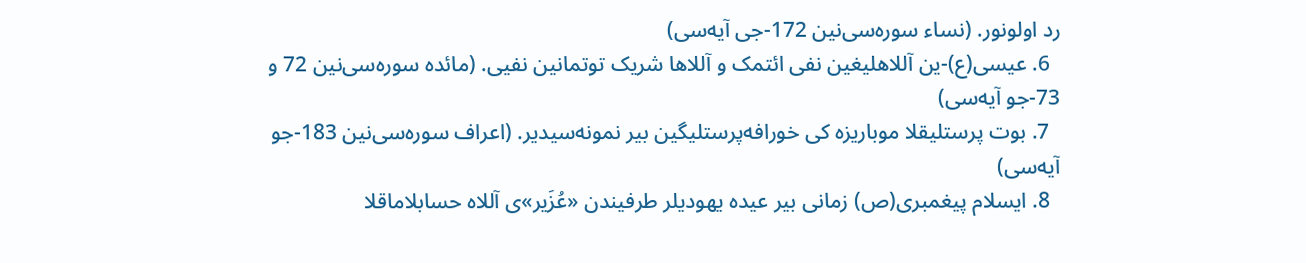رد اولونور. (نساء سوره‌سی‌نین 172-جی آیه‌سی)
  6. عیسی(ع)-ین آللاهلیغین نفی ائتمک و آللاها شریک توتمانین نفیی. (مائده سوره‌سی‌نین 72 و 73-جو آیه‌سی)
  7. بوت پرستلیقلا موباریزه کی خورافه‌پرستلیگین بیر نمونه‌سیدیر. (اعراف سوره‌سی‌نین 183-جو آیه‌سی)
  8. ایسلام پیغمبری(ص) زمانی بیر عیده یهودیلر طرفیندن «عُزَیر»ی آللاه حسابلاماقلا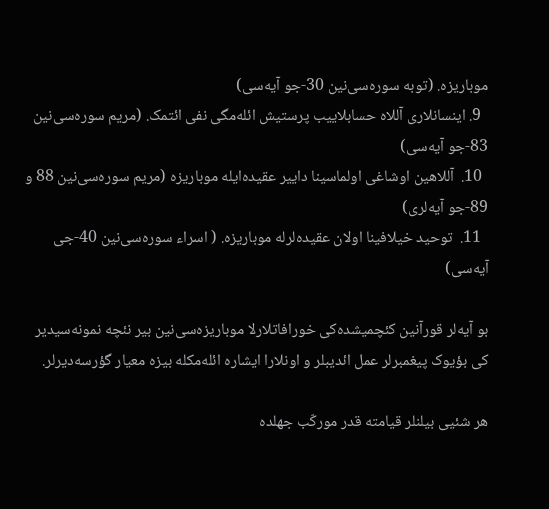موباریزه. (توبه سوره‌سی‌نین 30-جو آیه‌سی)
  9. اینسانلاری آللاه حسابلاییب پرستیش ائله‌مگی نفی ائتمک. (مریم سوره‌سی‌نین 83-جو آیه‌سی)
  10.  آللاهین اوشاغی اولماسینا داییر عقیده‌ایله موباریزه (مریم سوره‌سی‌نین 88 و 89-جو آیه‌لری)
  11.  توحید خیلافینا اولان عقیده‌لرله موباریزه. ( اسراء سوره‌سی‌نین 40-جی آیه‌سی)

بو آیه‌لر قورآنین کئچمیشده‌کی خورافاتلارلا موباریزه‌سی‌نین بیر نئچه‌ نمونه‌سیدیر کی بؤیوک پیغمبرلر عمل ائدیبلر و اونلارا ایشاره ائله‌مکله بیزه معیار گؤرسه‌دیرلر.

هر شئیی بیلنلر قیامته‌ قدر مورکّب جهلده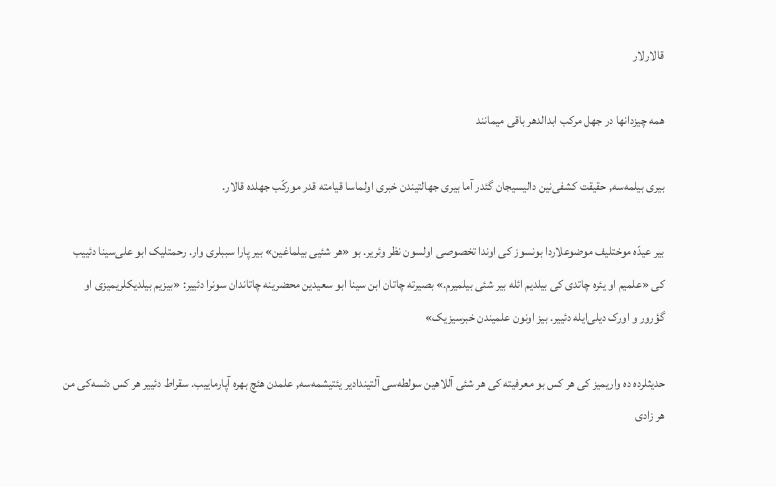قالارلار

همه چیزدانها در جهل مرکب ابدالدهر باقی میمانند

بیری بیلمه‌سه, حقیقت کشفی‌نین دالیسیجان گئدر آما بیری جهالتیندن خبری اولماسا قیامته‌ قدر مورکّب جهلده قالار.

بیر عیدّه موختلیف موضوعلاردا بونسوز کی اوندا تخصوصی اولسون نظر وئریر. بو «هر شئیی بیلماغین» بیر پارا سببلری وار. رحمتلیک ابو علی‌سینا دئییب کی «علمیم او یئره چاتدی کی بیلدیم ائله بیر شئی بیلمیرم.» بصیرته چاتان ابن سینا ابو سعیدین محضرینه چاتاندان سونرا دئییر: «بیزیم بیلدیکلریمیزی او گؤرور و اورک دیلی‌ایله دئییر. بیز اونون علمیندن خبرسیزیک»

حدیثلرده ده واریمیز کی هر کس بو معرفیته کی هر شئی آللاهین سولطه‌سی آلتیندادیر یئتیشمه‌سه, علمدن هئچ بهره آپارماییب. سقراط دئییر هر کس دئسه‌کی من هر زادی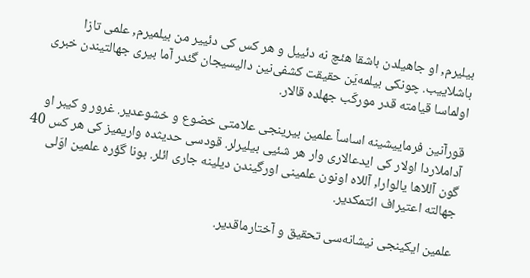بیلیرم, او جاهیلدن باشقا هئچ نه دئییل و هر کس کی دئییر من بیلمیرم, علمی تازا باشلاییب. چونکی بیلمه‌یَن حقیقت کشفی‌نین دالیسیجان گئدر آما بیری جهالتیندن خبری اولماسا قیامته‌ قدر مورکّب جهلده قالار.

قورآنین فرماییشینه اساساً علمین بیرینجی علامتی خضوع و خشوعدیر. غرور و کیبر او آداملاردا اولار کی ایدعالاری وار هر شئیی بیلیرلر. قودسی حدیثده واریمیز کی هر کس 40 گون آللاها یالوارا, آللاه اونون علمینی اورگیندن دیلینه جاری ائلر. بونا گؤره علمین اوّلی جهالته اعتیراف ائتمکدیر.

علمین ایکینجی نیشانه‌سی تحقیق و آختارماقدیر.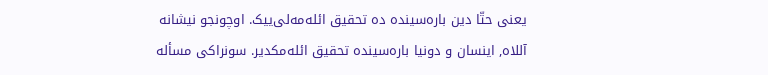یعنی حتّا دین باره‌سینده ده تحقیق ائله‌مه‌لی‌ییک. اوچونجو نیشانه آللاه, اینسان و دونیا باره‌سینده تحقیق ائله‌مکدیر. سونراکی مسأله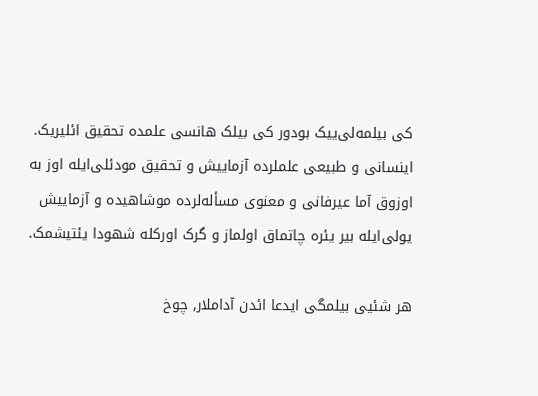کی بیلمه‌لی‌ییک بودور کی بیلک هانسی علمده تحقیق ائلیریک. اینسانی و طبیعی علملرده آزماییش و تحقیق مودئلی‌ایله اوز به اوزوق آما عیرفانی و معنوی مسأله‌لرده موشاهیده و آزماییش یولی‌ایله بیر یئره چاتماق اولماز و گرک اورکله شهودا یئتیشمک.

هر شئیی بیلمگی ایدعا ائدن آداملار, چوخ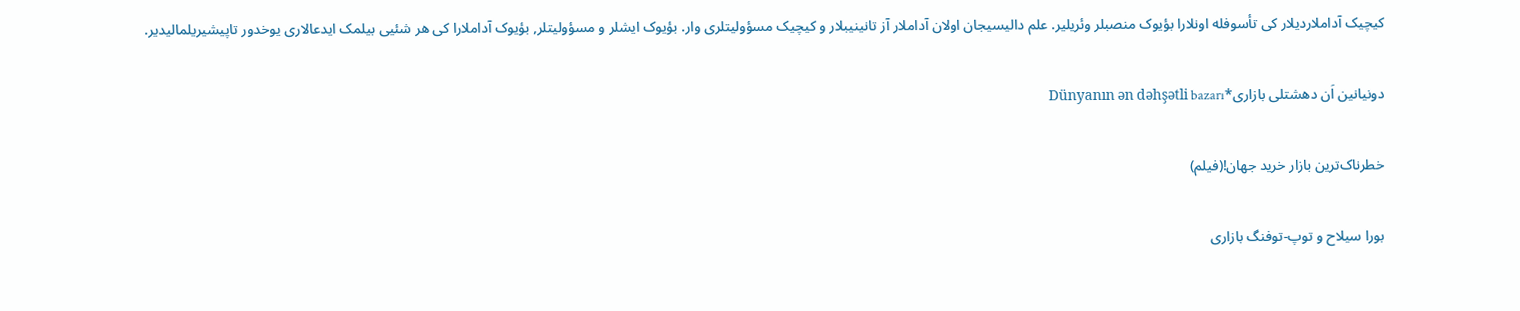کیچیک آداملاردیلار کی تأسوفله اونلارا بؤیوک منصبلر وئریلیر. علم دالیسیجان اولان آداملار آز تانینیبلار و کیچیک مسؤولیتلری وار. بؤیوک ایشلر و مسؤولیتلر, بؤیوک آداملارا کی هر شئیی بیلمک ایدعالاری یوخدور تاپیشیریلمالیدیر.

دونیانین اَن دهشتلی بازاری*Dünyanın ən dəhşətli bazarı

خطرناک‌ترین بازار خرید جهان!(فیلم)

بورا سیلاح و توپ-توفنگ بازاری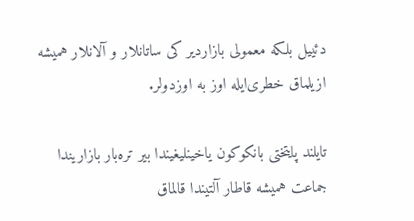دئییل بلکه معمولی بازاردیر کی ساتانلار و آلانلار همیشه ازیلماق خطری‌ایله اوز به اوزدولر.

تایلند پایتختی بانکوکون یاخینلیغیندا بیر تره‌بار بازاریندا جماعت همیشه قاطار آلتیندا قالماق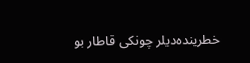خطرینده‌دیلر چونکی قاطار بو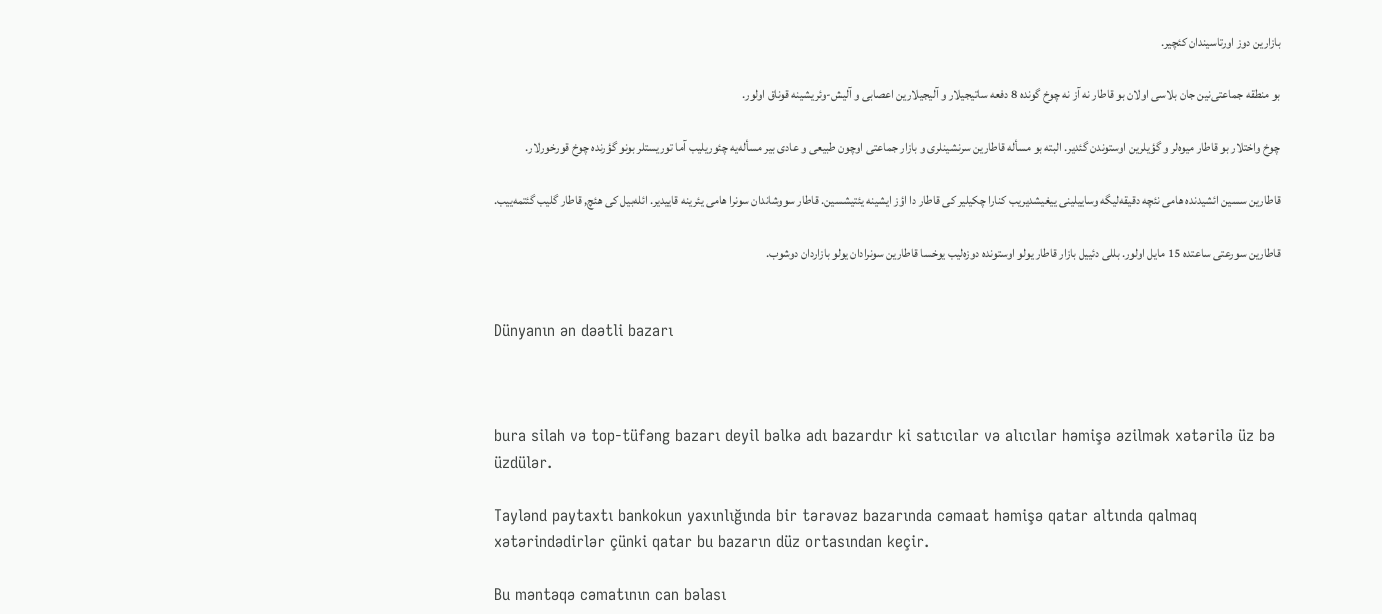بازارین دوز اورتاسیندان کئچیر.

بو منطقه‌ جماعتی‌نین جان بلاسی اولان بو قاطار نه آز نه چوخ گونده 8 دفعه ساتیجیلار و آلیجیلارین اعصابی و آلیش-وئریشینه قوناق اولور.

چوخ واختلار بو قاطار میوه‌لر و گؤیلرین اوستوندن گئدیر. البته بو مسأله قاطارین سرنشینلری و بازار جماعتی اوچون طبیعی و عادی بیر مسأله‌یه چئوریلیب آما توریستلر بونو گؤرنده چوخ قورخورلار.

قاطارین سسین ائشیدنده هامی نئچه‌ دقیقه‌لیگه وساییلینی ییغیشدیریب کنارا چکیلیر کی قاطار دا اؤز ایشینه یئتیشسین. قاطار سووشاندان سونرا هامی یئرینه قاییدیر. ائله‌بیل کی هئچ, قاطار گلیب گئتمه‌ییب.

قاطارین سورعتی ساعتده 15 مایل اولور. بللی دئییل بازار قاطار یولو اوستونده دوزه‌لیب یوخسا قاطارین سونرادان یولو بازاردان دوشوب.


Dünyanın ən dəətli bazarı



bura silah və top-tüfəng bazarı deyil bəlkə adı bazardır ki satıcılar və alıcılar həmişə əzilmək xətərilə üz bə üzdülər.

Taylənd paytaxtı bankokun yaxınlığında bir tərəvəz bazarında cəmaat həmişə qatar altında qalmaq xətərindədirlər çünki qatar bu bazarın düz ortasından keçir.

Bu məntəqə cəmatının can bəlası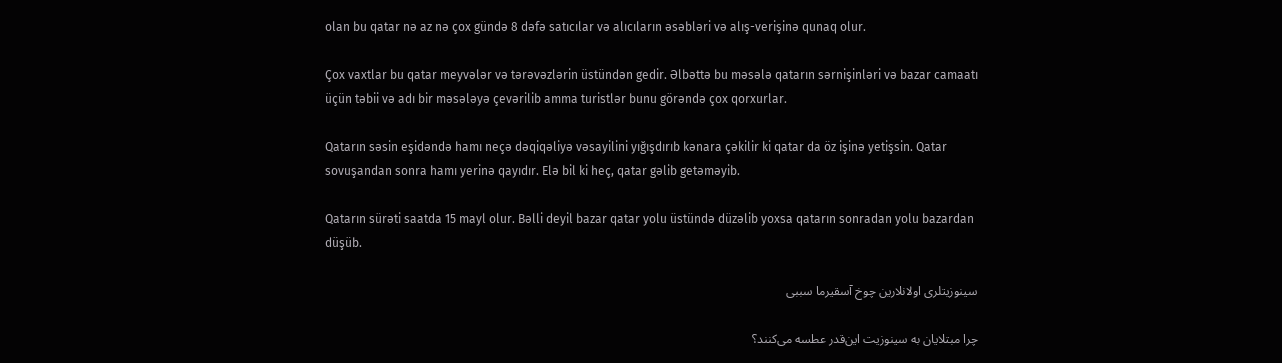olan bu qatar nə az nə çox gündə 8 dəfə satıcılar və alıcıların əsəbləri və alış-verişinə qunaq olur.

Çox vaxtlar bu qatar meyvələr və tərəvəzlərin üstündən gedir. Əlbəttə bu məsələ qatarın sərnişinləri və bazar camaatı üçün təbii və adı bir məsələyə çevərilib amma turistlər bunu görəndə çox qorxurlar.

Qatarın səsin eşidəndə hamı neçə dəqiqəliyə vəsayilini yığışdırıb kənara çəkilir ki qatar da öz işinə yetişsin. Qatar sovuşandan sonra hamı yerinə qayıdır. Elə bil ki heç, qatar gəlib getəməyib.

Qatarın sürəti saatda 15 mayl olur. Bəlli deyil bazar qatar yolu üstündə düzəlib yoxsa qatarın sonradan yolu bazardan düşüb.

سینوزیتلری اولانلارین چوخ آسقیرما سببی

چرا مبتلایان به سینوزیت این‌قدر عطسه می‌کنند؟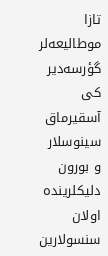تازا موطالیعه‌لر گؤرسه‌دیر کی آسقیرماق سینوسلار و بورون دلیکلرینده اولان سنسولارین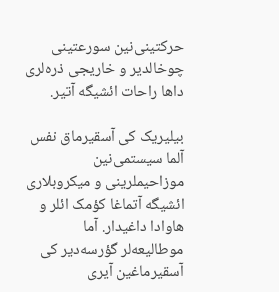حرکتینی‌نین سورعتینی چوخالدیر و خاریجی ذره‌لری داها راحات ائشیگه آتیر.

بیلیریک کی آسقیرماق نفس آلما سیستمی‌نین موزاحیملرینی و میکروبلاری ائشیگه آتماغا کؤمک ائلر و هاوادا داغیدار. آما موطالیعه‌لر گؤرسه‌دیر کی آسقیرماغین آیری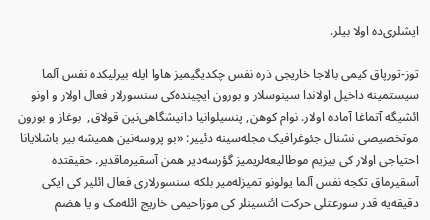ایشلری‌ده اولا بیلر.

توز-تورپاق کیمی بالاجا خاریجی ذره نفس چکدیگیمیز هاوا ایله بیرلیکده نفس آلما سیستمینه‌ داخیل اولاندا سینوسلار و بورون ایچینده‌کی سنسورلار فعال اولار و اونو ائشیگه آتماغا آماده اولار. نوام کوهن, پنسیلوانیا دانیشگاهی‌نین قولاق,  بوغاز و بورون موتخصیصی نشنال جئوغرافیک مجله‌سینه دئییر: «بو پروسه‌نین همیشه بیر باشلایانا احتیاجی اولار کی بیزیم موطالیعه‌لریمیز گؤرسه‌دیر همن آسقیرماقدیر. حقیقتده آسقیرماق تکجه نفس آلما یولونو تمیزله‌میر بلکه سنسورلاری فعال ائلیر کی ایکی دقیقه‌یه‌ قدر سورعتلی حرکت ائتسینلر کی موزاحیمی خاریج ائله‌مک و یا هضم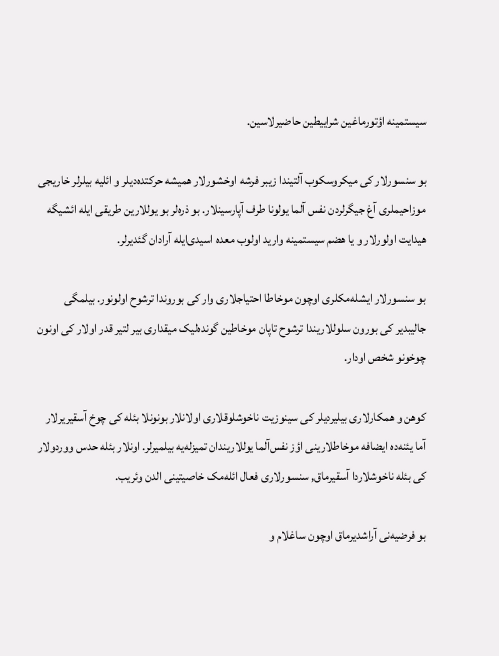سیستمینه اؤتورماغین شراییطین حاضیرلاسین.

بو سنسورلار کی میکروسکوب آلتیندا زیبر فرشه اوخشورلار همیشه حرکتده‌دیلر و ائلیه بیلرلر خاریجی موزاحیملری آغ جیگرلردن نفس آلما یولونا طرف آپارسینلار. بو ذره‌لر بو یوللارین طریقی ایله ائشیگه هیدایت اولورلار و یا هضم سیستمینه وارید اولوب معده اسیدی‌ایله آرادان گئدیرلر.

بو سنسورلار ایشله‌مکلری اوچون موخاطا احتیاجلاری وار کی بوروندا ترشوح اولونور. بیلمگی جالیبدیر کی بورون سلوللاریندا ترشوح تاپان موخاطین گونده‌لیک میقداری بیر لتیر قدر اولار کی اونون چوخونو شخص اودار.

کوهن و همکارلاری بیلیردیلر کی سینوزیت ناخوشلوقلاری اولانلار بونونلا بئله کی چوخ آسقیریرلار آما یئنه‌ده ایضافه موخاطلارینی اؤز نفس‌آلما یوللاریندان تمیزله‌یه بیلمیرلر. اونلار بئله حدس ووردولار کی بئله ناخوشلاردا آسقیرماق, سنسورلاری فعال ائله‌مک خاصیتینی الدن وئریب.

بو فرضیه‌نی آراشدیرماق اوچون ساغلام و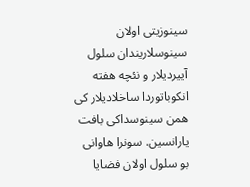سینوزیتی اولان سینوسلاریندان سلول آییردیلار و نئچه هفته انکوباتوردا ساخلادیلار کی همن سینوسداکی بافت یارانسین. سونرا هاوانی بو سلول اولان فضایا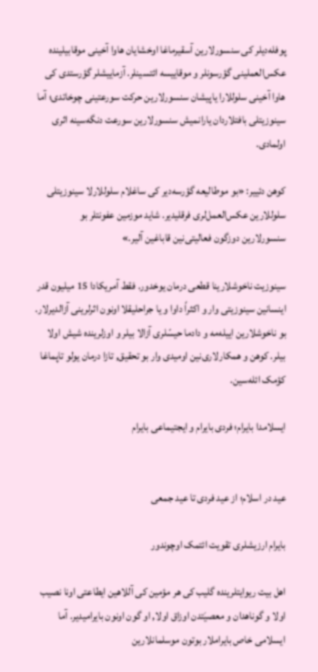پوفله‌دیلر کی سنسورلارین آسقیرماغا اوخشایان هاوا آخینی موقابیلینده عکس‌العملینی گؤرسونلر و موقاییسه ائتسینلر. آزماییشلر گؤرستدی کی هاوا آخینی سلوللارا یاپیشان سنسورلارین حرکت سورعتینی چوخاتدی؛ آما سینوزیتلی بافتلاردان یارانمیش سنسورلارین سورعت دنگه‌سینه اثری اولمادی.

کوهن دئییر: «بو موطالیعه گؤرسه‌دیر کی ساغلام سلوللارلا سینوزیتلی سلوللارین عکس‌العمل‌لری فرقلیدیر. شاید موزمین عفونتلر بو سنسورلارین دوزگون فعالیتی‌نین قاباغین آلیر.»

سینوزیت ناخوشلارینا قطعی درمان یوخدور. فقط آمریکادا 15 میلیون‌ قدر اینسانین سینوزیتی وار و اکثراً داوا و یا جراحلیقلا اونون اثرلرینی آزالدیرلار. بو ناخوشلارین اییله‌مه و دادما حیسّلری آزالا بیلر و اوزلرینده شیش اولا بیلر. کوهن و همکارلاری‌نین اومیدی وار بو تحقیق, تازا درمان یولو تاپماغا کؤمک ائله‌سین.

ایسلامدا بایرام؛ فردی بایرام و ایجتیماعی بایرام


عید در اسلام؛ از عید فردی تا عید جمعی

بایرام ارزیشلری تقویت ائتمک اوچوندور

اهل بیت ریوایتلرینده گلیب کی هر مؤمین کی آللاهین ایطاعتی اونا نصیب اولا و گوناهدان و معصیَتدن اوزاق اولا, او گون اونون بایرامیدیر. آما ایسلامی خاص بایراملار بوتون موسلمانلارین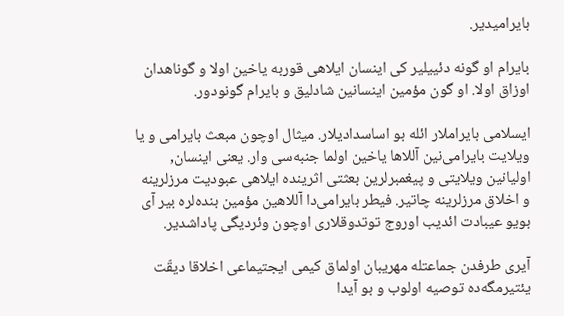بایرامیدیر.

بایرام او گونه دئییلیر کی اینسان ایلاهی قوربه یاخین اولا و گوناهدان اوزاق اولا. او گون مؤمین اینسانین شادلیق و بایرام گونودور.

ایسلامی بایراملار ائله بو اساسدادیلار. میثال اوچون مبعث بایرامی و یا ویلایت بایرامی‌نین آللاها یاخین اولما جنبه‌سی وار. یعنی اینسان, اولیانین ویلایتی و پیغمبرلرین بعثتی اثرینده ایلاهی عبودیت مرزلرینه و اخلاق مرزلرینه چاتیر. فیطر بایرامی‌دا آللاهین مؤمین بنده‌لره بیر آی بویو عیبادت ائدیب اوروج توتدوقلاری اوچون وئردیگی پاداشدیر.

آیری طرفدن‌ جماعتله مهریبان اولماق کیمی ایجتیماعی اخلاقا دیقّت یئتیرمگه‌ده توصیه اولوب و بو آیدا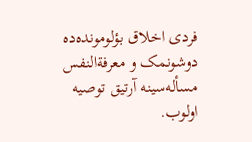فردی اخلاق بؤلومونده‌ده دوشونمک و معرفةالنفس مسأله‌سینه آرتیق توصیه اولوب.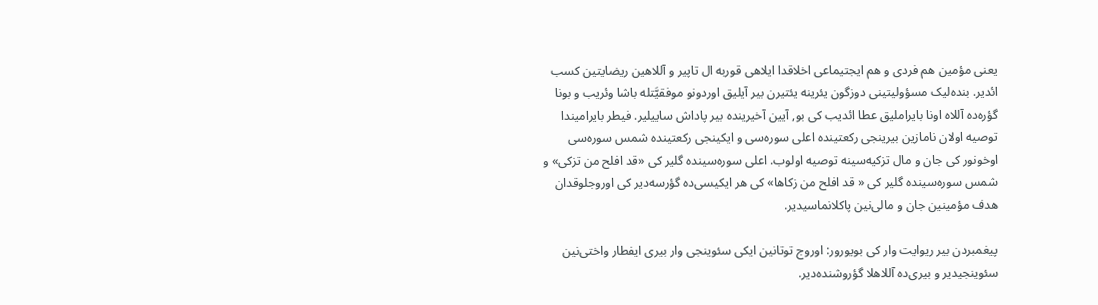یعنی مؤمین هم فردی و هم ایجتیماعی اخلاقدا ایلاهی قوربه ال تاپیر و آللاهین ریضایتین کسب ائدیر. بنده‌لیک مسؤولیتینی دوزگون یئرینه یئتیرن بیر آیلیق اوردونو موفقیَّتله باشا وئریب و بونا گؤره‌ده آللاه اونا بایراملیق عطا ائدیب کی بو, آیین آخیرینده بیر پاداش ساییلیر. فیطر بایرامیندا توصیه اولان نامازین بیرینجی رکعتینده اعلی سوره‌سی و ایکینجی رکعتینده شمس سوره‌سی اوخونور کی جان و مال تزکیه‌سینه توصیه اولوب. اعلی سوره‌سینده گلیر کی «قد افلح من تزکی» و شمس سوره‌سینده گلیر کی « قد افلح من زکاها» کی هر ایکیسی‌ده گؤرسه‌دیر کی اوروجلوقدان هدف مؤمینین جان و مالی‌نین پاکلانماسیدیر.

پیغمبردن بیر ریوایت وار کی بویورور: اوروج توتانین ایکی سئوینجی وار بیری ایفطار واختی‌نین سئوینجیدیر و بیر‌ی‌ده آللاهلا گؤروشنده‌دیر.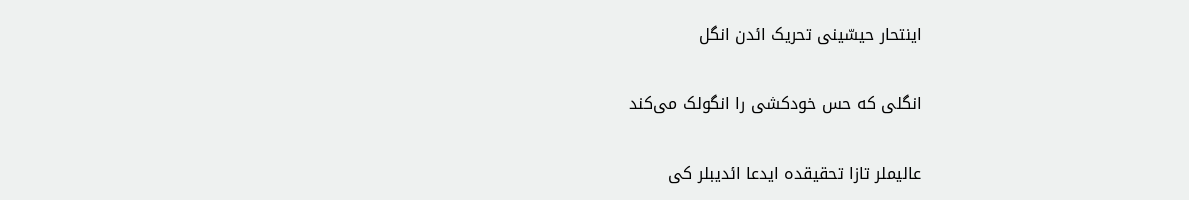اینتحار حیسّینی تحریک ائدن انگل

انگلی که حس خودکشی را انگولک می‌کند

عالیملر تازا تحقیقده ایدعا ائدیبلر کی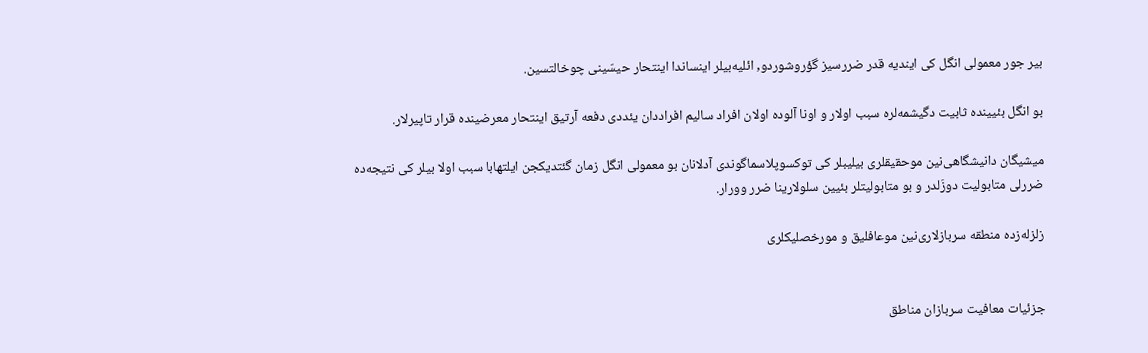بیر جور معمولی انگل کی ایندیه‌ قدر ضررسیز گؤروشوردو, ائلیه‌بیلر اینساندا اینتحار حیسّینی چوخالتسین.

بو انگل بئیینده ثابیت دگیشمه‌لره سبب اولار و اونا آلوده اولان افراد سالیم افراددان یئددی دفعه آرتیق اینتحار معرضینده قرار تاپیرلار.

میشیگان دانیشگاهی‌نین موحقیقلری بیلیبلر کی توکسوپلاسماگوندی آدلانان بو معمولی انگل زمان گئتدیکجن ایلتهابا سبب اولا بیلر کی نتیجه‌ده ضررلی متابولیت دوزَلدر و بو متابولیتلر بئیین سلولارینا ضرر وورار.

زلزله‌زده منطقه سربازلاری‌نین موعافلیق و مورخصلیکلری


جزئیات معافیت سربازان مناطق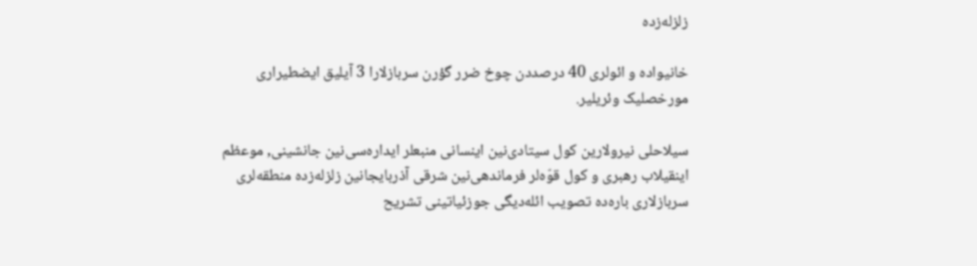زلزله‌زده

خانیواده و ائولری 40 درصددن چوخ ضرر گؤرن سربازلارا 3 آیلیق ایضطیراری مورخصلیک وئریلیر.

سیلاحلی نیرولارین کول سیتادی‌نین اینسانی منبعلر ایداره‌سی‌نین جانشینی, موعظم اینقیلاب رهبری و کول قوّه‌لر فرماندهی‌نین شرقی آذربایجانین زلزله‌زده منطقه‌لری سربازلاری‌ باره‌ده تصویب ائله‌دیگی جوزئیاتینی تشریح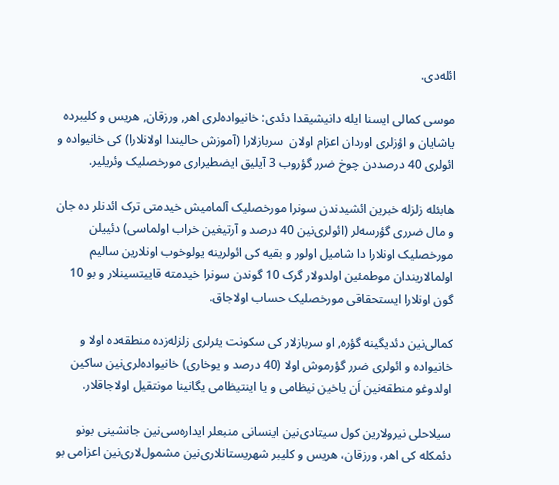ائله‌دی.

موسی کمالی ایسنا ایله دانیشیقدا دئدی: خانیواده‌لری اهر, ورزقان, هریس و کلیبرده یاشایان و اؤزلری اوردان اعزام اولان  سربازلارا (آموزش حالیندا اولانلارا) کی خانیواده و ائولری 40 درصددن چوخ ضرر گؤروب 3 آیلیق ایضطیراری مورخصلیک وئریلیر.

هابئله زلزله خبرین ائشیدندن سونرا مورخصلیک آلمامیش خیدمتی ترک ائدنلر ده جان و مال ضرری گؤرسه‌لر (ائولری‌نین 40 درصد و آرتیغین خراب اولماسی) دئییلن مورخصلیک اونلارا دا شامیل اولور و بقیه کی ائولرینه یولوخوب اونلارین سالیم اولمالاریندان موطمئین اولدولار گرک 10 گوندن سونرا خیدمته قاییتسینلار و بو 10 گون اونلارا ایستحقاقی مورخصلیک حساب اولاجاق.

کمالی‌نین دئدیگینه گؤره, او سربازلار کی سکونت یئرلری زلزله‌زده منطقه‌ده اولا و خانیواده‌ و ائولری ضرر گؤرموش اولا (40 درصد و یوخاری) خانیواده‌لری‌نین ساکین اولدوغو منطقه‌نین اَن یاخین نیظامی و یا اینتیظامی یگانینا مونتقیل اولاجاقلار.

سیلاحلی نیرولارین کول سیتادی‌نین اینسانی منبعلر ایداره‌سی‌نین جانشینی بونو دئمکله کی اهر، ورزقان، هریس و کلیبر شهریستانلاری‌نین مشمول‌لاری‌نین اعزامی بو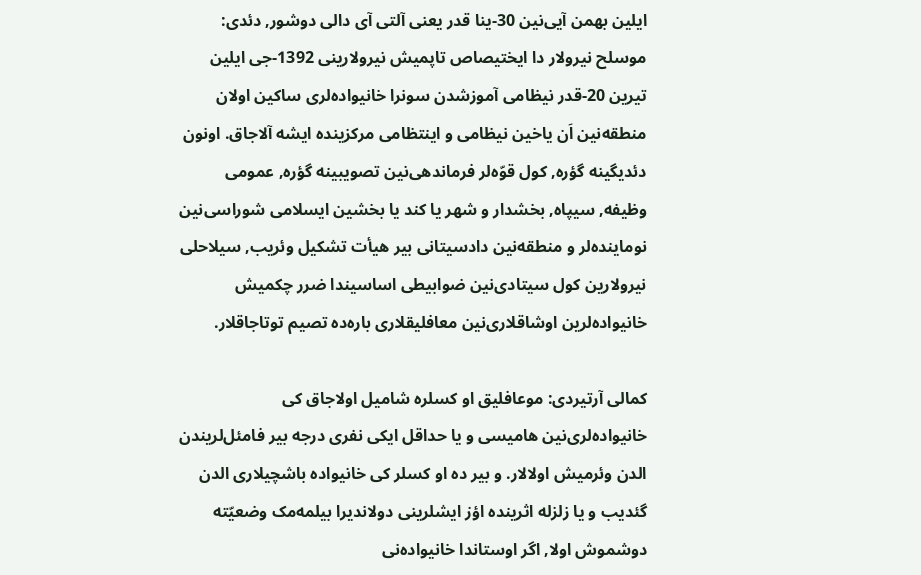ایلین بهمن آیی‌نین 30-ینا قدر یعنی آلتی آی دالی دوشور, دئدی: موسلح نیرولار دا ایختیصاص تاپمیش نیرولارینی 1392-جی ایلین تیرین 20-قدر نیظامی آموزشدن سونرا خانیواده‌لری ساکین اولان منطقه‌نین اَن یاخین نیظامی و اینتظامی مرکزینده ایشه آلاجاق. اونون دئدیگینه گؤره, کول قوّه‌لر فرماندهی‌نین تصویبینه گؤره, عمومی وظیفه‌, سیپاه, بخشدار و شهر یا کند یا بخشین ایسلامی شوراسی‌نین نوماینده‌لر و منطقه‌نین دادسیتانی بیر هیأت تشکیل وئریب, سیلاحلی نیرولارین کول سیتادی‌نین ضوابیطی اساسیندا ضرر چکمیش خانیواده‌لرین اوشاقلاری‌نین معافلیقلاری باره‌ده تصیم توتاجاقلار.

کمالی آرتیردی: موعافلیق او کسلره شامیل اولاجاق کی خانیواده‌لری‌نین هامیسی و یا حداقل ایکی نفری درجه بیر فامئل‌لریندن الدن وئرمیش اولالار. و بیر ده او کسلر کی خانیواده باشچیلاری الدن گئدیب و یا زلزله اثرینده اؤز ایشلرینی دولاندیرا بیلمه‌مک وضعیّته دوشموش اولا, اگر اوستاندا خانیواده‌نی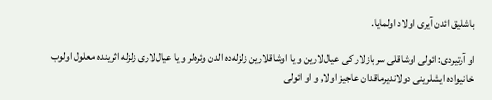باشلیق ائدن آیری اولاد اولمایا.

او آرتیردی: ائولی اوشاقلی سربازلار کی عیال‌لارین و یا اوشاقلارین زلزله‌ده الدن وئره‌لر و یا عیال‌لاری زلزله ‌اثرینده معلول اولوب خانیواده ‌ایشلرینی دولاندیرماقدان عاجیز اولا, و او ائولی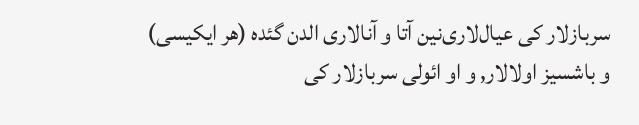سربازلار کی عیال‌لاری‌نین آتا و آنالاری الدن گئده (هر ایکیسی) و باشسیز اولالار, و او ائولی سربازلار کی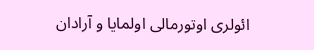ائولری اوتورمالی اولمایا و آرادان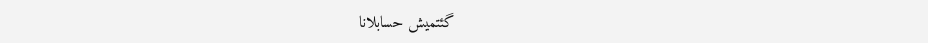گئتمیش حسابلانا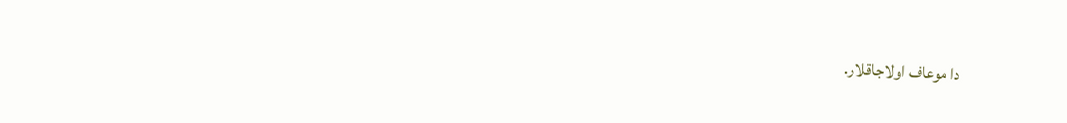دا موعاف اولاجاقلار.